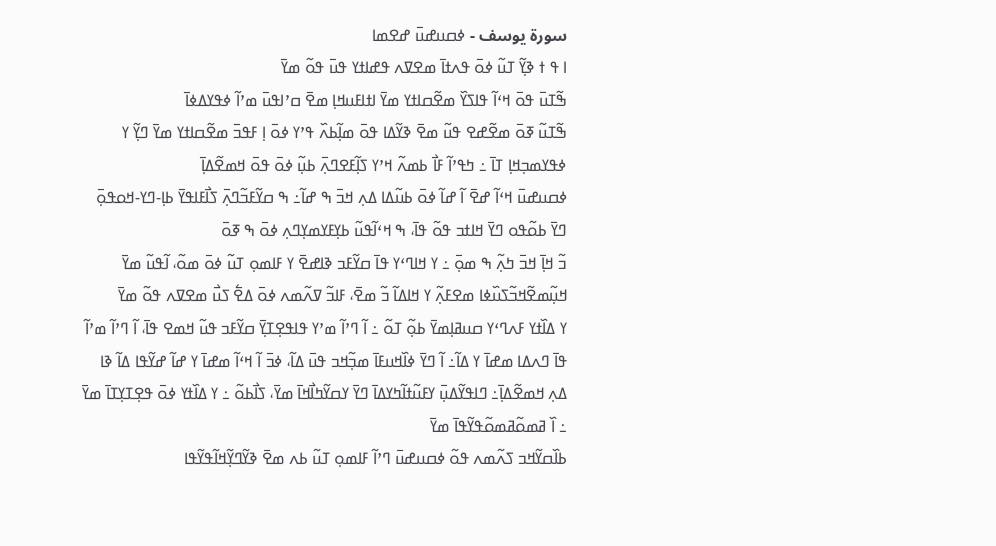سورة يوسف - ߦߛߎߝߎ߫ ߝߐߘߊ
ߊ ߟ ߙ ߢߌ߲߬ ߠߎ߬ ߦߋ߫ ߟߍߙߊ߫ ߘߐߜߍ ߟߝߊߙߌ ߟߎ߫ ߟߋ߬ ߘߌ߫
ߒ߬ߠߎ߫ ߟߋ߫ ߞߵߊ߬ ߟߊߖߌ߰ ߘߐ߬ߛߊߙߌ ߘߌ߫ ߊߙߊߓߎߞߊ߲ ߘߐ߫ ߛߴߊߟߎ߫ ߘߴߊ߬ ߦߟߌߡߦߊ߫
ߒ߬ߠߎ߬ ߧߋ߫ ߘߐ߬ߝߐ ߟߎ߬ ߘߐ߫ ߢߌ߬ߡߊ ߟߋ߫ ߘߊ߲߬ߕߍ߰ ߟߴߌ ߦߋ߫ ߊ߲ ߓߟߏ߫ ߘߐ߬ߛߊߙߌ ߘߌ߫ ߣߌ߲߬ ߌ ߦߟߌߘߏ߲ߞߊ߲ ߠߊ߫ ߸ ߤߟߴߊ߬ ߓߊ߯ ߕߘߍ߬ ߞߴߌ ߖߊ߲߬ߓߐߣߍ߲߫ ߕߎ߲߬ ߦߋ߫ ߟߋ߫ ߞߘߐ߬ߡߊ߲߫
ߦߛߎߝߎ߫ ߞߵߊ߬ ߝߐ߫ ߊ߬ ߝߊ߬ ߦߋ߫ ߕߎ߬ߡߊ ߡߍ߲ ߞߏ߫ ߒ ߝߊ߬߸ ߒ ߛߌ߬ߓߏ߬ߣߍ߲߫ ߖߊ߯ߓߊߟߌ߫ ߕߊ߲-ߣߌ-ߞߋߟߋ߲߫ ߣߌ߫ ߕߋ߬ߟߋ ߣߌ߫ ߞߊߙߏ ߟߋ߬ ߟߊ߫، ߒ ߞߵߊ߬ߟߎ߬ ߕߌ߲ߓߌߘߌ߲ߣߍ߲ ߦߋ߫ ߒ ߧߋ߫
ߏ߬ ߞߊ߲߫ ߞߏ߫ ߤߍ߲߬ ߒ ߘߋ߲߫ ߸ ߌ ߞߊߣߵߌ ߟߊ߫ ߛߌ߬ߓߏ ߢߊߝߐ߫ ߌ ߓߊߘߋ߲ ߠߎ߬ ߦߋ߫ ߘߋ߬، ߊ߬ߟߎ߬ ߘߌ߫ ߞߎ߲߬ߘߐ߬ߞߏ߬ߖߎ߰ߦߊ ߘߐߓߍ߲߬ ߌ ߞߊߡߊ߬ ߏ߬ ߘߐ߫، ߓߊߏ߬ ߜߍ߬ߘߍ ߦߋ߫ ߡߐ߱ ߖߎ߯ ߘߐߜߍ ߟߋ߬ ߘߌ߫
ߌ ߡߊ߰ߙߌ ߓߍߣߵߌ ߛߎߥߊ߲ߘߌ߫ ߕߋ߲߬ ߠߋ߬ ߸ ߊ߬ ߣߴߊ߬ ߘߴߌ ߟߊߟߐ߲ߠߌ߲߫ ߛߌ߬ߓߏ ߟߎ߬ ߞߘߐ ߟߊ߫، ߊ߬ ߣߴߊ߬ ߘߴߊ߬ ߟߊ߫ ߣߍߡߊ ߘߝߊ߫ ߌ ߡߊ߬߸ ߊ߬ ߣߌ߫ ߦߊ߰ߞߎߓߊ߫ ߘߏ߲߬ߞߏ ߟߎ߫ ߡߊ߬، ߦߏ߫ ߊ߬ ߞߵߊ߬ ߘߝߊ߫ ߌ ߝߊ߬ ߝߌ߬ߟߊ ߡߊ߬ ߢߊ ߡߍ߲ ߞߘߐ߬ߡߊ߲߫߸ ߣߊߟߌ߬ߡߎ߲߫ ߌߓߎ߬ߙߊ߬ߤߌߡߊ߫ ߣߌ߫ ߌߛߌ߬ߤߊ߯ߞߊ߫ ߘߌ߫، ߖߊ߯ߕߋ߬ ߸ ߌ ߡߊ߰ߙߌ ߦߋ߫ ߟߐ߲ߠߌ߲ߠߊ߫ ߘߌ߫ ߸ ߊ߰ ߥߘߋ߬ߥߘߋ߬ߟߌ߬ߟߊ߫ ߘߌ߫
ߕߊ߰ߛߌ߬ߞߏ ߖߍ߬ߘߍ ߟߋ߬ ߦߛߎߝߎ߫ ߣߴߊ߬ ߓߊߘߋ߲ ߠߎ߬ ߕߍ ߘߐ߫ ߢߌ߬ߣߌ߲߬ߞߊ߬ߟߌ߬ߟߊ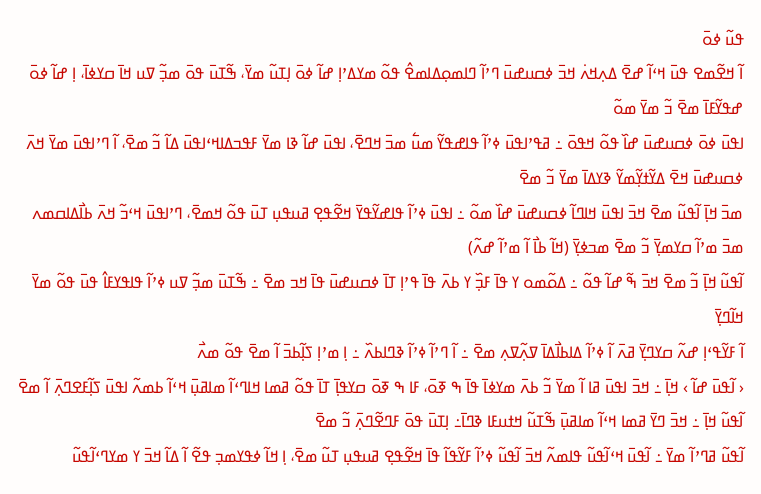ߟߎ߬ ߦߋ߫
ߊ߬ ߞߐ߬ߘߐ ߟߎ߫ ߞߵߊ߬ ߝߐ߫ ߡߍ߲ߞߍ߭ ߞߏ߫ ߦߛߎߝߎ߫ ߣߴߊ߬ ߣߊߘߋ߲ߡߊߘߐ߮ ߟߋ߬ ߘߌߡߴߊ߲ ߝߊ߬ ߦߋ߫ ߊ߲ߠߎ߬ ߘߌ߫، ߒ߬ߠߎ߫ ߟߋ߫ ߘߏ߲߬ ߜߎ ߞߊ߫ ߛߌߦߊ߫، ߊ߲ ߝߊ߬ ߦߋ߫ ߝߟߌ߬ߓߊ߫ ߘߐ߫ ߏ߬ ߘߌ߫ ߘߋ߬
ߊߟߎ߫ ߦߋ߫ ߦߛߎߝߎ߫ ߝߊ߰ ߟߋ߬ ߞߟߋ߫ ߸ ߥߟߴߊߟߎ߫ ߦߴߊ߬ ߟߊߝߟߌ߬ ߘߎ߱ ߘߏ߫ ߞߣߐ߫، ߊߟߎ߫ ߝߊ߬ ߢߊ ߘߌ߫ ߓߟߏߡߊߞߵߊߟߎ߫ ߡߊ߬ ߏ߬ ߘߐ߫، ߊ߬ ߣߴߊߟߎ߫ ߘߌ߫ ߞߍ߫ ߦߛߎߝߎ߫ ߞߐ߫ ߡߌ߬ߙߌ߲߬ߘߌ߬ ߢߌߡߊ߫ ߘߌ߫ ߏ߬ ߘߐ߫
ߘߏ߫ ߞߊ߲߫ ߊ߬ߟߎ߬ ߘߐ߫ ߞߏ߫ ߊߟߎ߫ ߞߊߣߊ߬ ߦߛߎߝߎ߫ ߝߊ߰ ߘߋ߬ ߸ ߊߟߎ߫ ߦߴߊ߬ ߟߊߝߌ߬ߟߌ߫ ߞߐ߬ߟߐ߲ ߥߎߟߎ߲ ߠߎ߫ ߟߋ߬ ߞߘߐ߫، ߣߴߊߟߎ߫ ߞߵߏ߬ ߞߍ߫ ߕߊ߯ߡߊߛߘߍ ߘߏ߫ ߘߴߊ߬ ߛߌߘߌ߲߫ ߏ߬ ߘߐ߫ ߘߏߦߌ߲߫ (ߞߊ߬ ߕߊ߯ ߊ߬ ߘߴߊ߬ ߝߍ߬)
ߊ߬ߟߎ߬ ߞߊ߲߫ ߏ߬ ߘߐ߫ ߞߏ߫ ߒ߬ ߝߊ߬ ߟߋ߬ ߸ ߡߋ߬ߘߋ ߌ ߟߊ߫ ߓߏ߲߰ ߌ ߕߍ߫ ߟߊ߫ ߟߴߊ߲ ߠߊ߫ ߦߛߎߝߎ߫ ߟߊ߫ ߞߏ ߘߐ߫ ߸ ߒ߬ߠߎ߫ ߘߏ߲߬ ߜߎ ߦߴߊ߬ ߟߊߟߌߓߊ߮ ߟߎ߫ ߟߋ߬ ߘߌ߫ ߞߊ߬ߣߌ߲߫
ߊ߬ ߓߌ߬ߟߵߊ߲ ߝߍ߬ ߛߌߣߌ߲߫ ߥߍ߫ ߊ߬ ߦߴߊ߬ ߡߊߕߊ߯ߡߊ߫ ߜߍ߲߬ߜߍ߲ ߘߐ߫ ߸ ߊ߬ ߣߴߊ߬ ߦߴߊ߬ ߢߣߊߕߍ߰ ߸ ߊ߲ ߘߴߊ߲ ߖߊ߲߬ߕߏ߫ ߊ߬ ߘߐ߫ ߟߋ߬ ߘߍ߯
‹ ߊ߬ߟߎ߫ ߝߊ߬ › ߞߊ߲߫ ߸ ߞߏ߫ ߊߟߎ߫ ߥߊ ߊ߬ ߘߌ߫ ߏ߬ ߕߍ߫ ߘߌߦߊ߫ ߟߊ߫ ߒ ߧߋ߫، ߓߊ ߒ ߧߋ߫ ߛߌߟߊ߲߫ ߠߊ߫ ߟߋ߬ ߥߘߊ ߞߊߣߵߊ߬ ߘߊߥߎ߲߫ ߞߵߊ߬ ߕߘߍ߬ ߊߟߎ߫ ߖߊ߲߬ߓߐߣߍ߲߫ ߊ߬ ߘߐ߫
ߊ߬ߟߎ߬ ߞߊ߲߫ ߸ ߞߏ߫ ߣߌ߫ ߥߘߊ ߞߵߊ߬ ߘߊߥߎ߲߫ ߒ߬ߠߎ߬ ߞߙߎߓߊ ߢߣߊ߫߸ ߊ߲ߠߎ߫ ߟߋ߫ ߓߣߐ߬ߣߍ߲߫ ߏ߬ ߘߐ߫
ߊ߬ߟߎ߬ ߥߣߴߊ߬ ߘߌ߫ ߸ ߊ߬ߟߎ߫ ߞߵߊ߬ߟߎ߬ ߟߊߘߍ߬ ߞߏ߫ ߊ߬ߟߎ߬ ߦߴߊ߬ ߓߌ߬ߟߊ߬ ߟߊ߫ ߞߐ߬ߟߐ߲ ߥߎߟߎ߲ ߠߎ߬ ߘߐ߫، ߊ߲ ߞߊ߬ ߦߟߌߘߏ߲ ߟߐ߬ ߊ߬ ߡߊ߬ ߞߏ߫ ߌ ߘߌߣߵߊ߬ߟߎ߬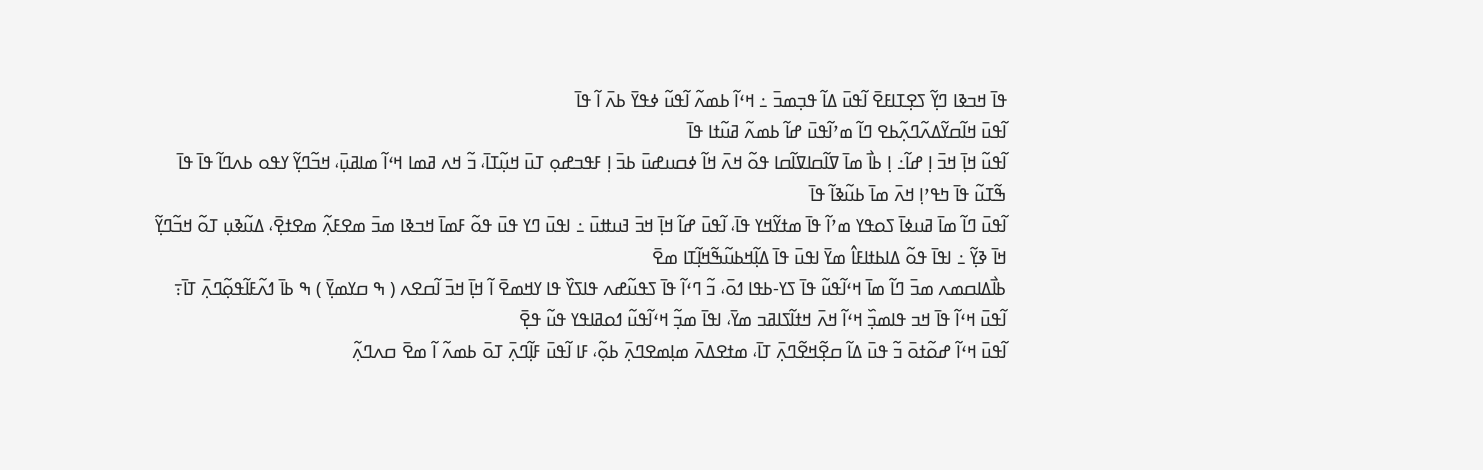ߟߊ߫ ߞߏߢߊ ߣߌ߲߬ ߖߐ߲ߠߊߓߐ߫ ߊ߬ߟߎ߫ ߡߊ߬ ߟߏ߲ߘߏ߫ ߸ ߞߵߊ߬ ߕߘߍ߬ ߊ߬ߟߎ߬ ߦߟߌ߫ ߕߍ߫ ߊ߬ ߟߊ߫
ߊ߬ߟߎ߫ ߞߊ߬ߛߌ߬ߡߍ߬ߣߍ߲߬ߕߐ ߣߊ߬ ߘߴߊ߬ߟߎ߫ ߝߊ߬ ߕߘߍ߬ ߥߎ߬ߙߊ ߟߊ߫
ߊ߬ߟߎ߬ ߞߊ߲߫ ߞߏ߫ ߊ߲ ߝߊ߬߸ ߊ߲ ߕߊ߯ ߘߊ߫ ߜߊ߬ߛߊߜߊ߬ߛߊ ߟߋ߬ ߞߍ߫ ߞߊ߬ ߦߛߎߝߎ߫ ߕߏ߫ ߊ߲ ߓߟߏߝߋ߲ ߠߎ߫ ߞߎ߲߬ߠߊ߫، ߏ߬ ߞߍ ߥߘߊ ߞߵߊ߬ ߘߊߥߎ߲߫، ߞߏ߬ߣߌ߲߬ ߌߟߋ ߕߍߣߊ߬ ߟߊ߫ ߟߊ߫ ߒ߬ߠߎ߬ ߟߊ߫ ߤߟߴߊ߲ ߞߍ߫ ߘߊ߫ ߕߎ߬ߢߊ߬ ߟߊ߫
ߊ߬ߟߎ߫ ߣߊ߬ ߘߊ߫ ߥߎߦߊ߫ ߖߋߟߌ ߘߴߊ߬ ߟߊ߫ ߘߙߌ߬ߞߌ ߟߊ߫، ߊ߬ߟߎ߫ ߝߊ߬ ߞߊ߲߫ ߞߏ߫ ߔߎߚߎ߫ ߸ ߊߟߎ߫ ߣߌ ߟߎ߫ ߟߋ߬ ߓߘߊ߫ ߞߏߢߊ ߘߏ߫ ߘߐߓߍ߲߬ ߘߐߙߐ߲߫، ߡߎ߬ߢߎ߲ ߠߋ߬ ߞߏ߬ߣߌ߲߬ ߞߊ߫ ߢߌ߲߬ ߸ ߊߟߊ߫ ߟߋ߬ ߡߊߕߙߊߓߊ߮ ߘߌ߫ ߊߟߎ߫ ߟߊ߫ ߡߊ߲߬ߞߕߎ߬ߒ߬ߞߊ߲߬ߠߊ ߘߐ߫
ߕߊ߯ߡߊߛߘߍ ߘߏ߫ ߣߊ߬ ߘߊ߫ ߞߵߊ߬ߟߎ߬ ߟߊ߫ ߖߌ-ߕߟߊ ߗߋ߫، ߏ߬ ߣߵߊ߬ ߟߊ߫ ߖߟߎ߬ߝߍ ߟߊߖߌ߰ ߟߊ ߌߞߘߐ߫ ߊ߬ ߞߊ߲߫ ߞߏ߫ ߊ߬ߛߐߍ ( ߒ ߛߌߘߌ߲߫ ) ߒ ߕߊ߫ ߗߍ߬ߓߊ߬ߟߋ߲߬ߣߍ߲߫ ߠߊ߫߹ ߊ߬ߟߎ߫ ߞߵߊ߬ ߟߊ߫ ߞߏ ߟߊߘߏ߲߰ ߞߵߊ߬ ߞߍ߫ ߞߙߊ߬ߖߊߥߏ ߘߌ߫، ߊߟߊ߫ ߘߏ߲߬ ߞߵߊ߬ߟߎ߬ ߗߋߥߊߟߌ ߟߎ߬ ߟߐ߲߫
ߊ߬ߟߎ߫ ߞߵߊ߬ ߝߋ߬ߙߋ߫ ߏ߬ ߟߎ߫ ߡߊ߬ ߛߐ߲߬ߞߐ߬ߣߍ߲߫ ߠߊ߫، ߘߙߐߡߍ߫ ߘߊ߲ߘߐߣߍ߲߫ ߕߋ߲߬، ߓߊ ߊ߬ߟߎ߫ ߓߊ߲߬ߣߍ߲߫ ߠߋ߫ ߕߘߍ߬ ߊ߬ ߘߐ߫ ߛߍߣߍ߲߬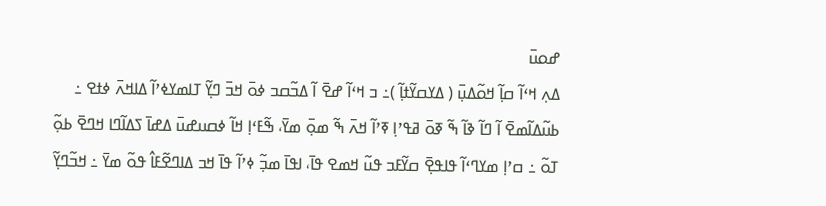ߝߋߎ߫
ߡߍ߲ ߞߵߊ߬ ߛߊ߲߬ ߞߋ߬ߡߎ߲߫ ( ߡߌߛߌ߬ߙߊ߲߬ )߸ ߏ ߞߵߊ߬ ߝߐ߫ ߊ߬ ߡߏ߬ߛߏ ߦߋ߫ ߞߏ߫ ߣߌ߲߬ ߠߊߘߌߦߴߊ߬ ߡߊߞߍ߫ ߦߙߐ ߸ ߕߎ߬ߡߊ߬ߘߐ߫ ߊ߬ ߣߊ߬ ߢߊ߬ ߒ߬ ߧߋ߫ ߥߟߴߊ߲ ߧߴߊ߬ ߞߍ߫ ߒ߬ ߘߋ߲߫ ߘߌ߫، ߒ߬ߓߵߊ߲ ߞߊ߬ ߦߛߎߝߎ߫ ߡߝߊ߫ ߖߡߊ߬ߣߊ ߞߣߐ߫ ߕߋ߲߬ ߠߋ߬ ߸ ߛߴߊ߲ ߘߌߣߵߊ߬ ߟߊߟߐ߲߫ ߛߌ߬ߓߏ ߟߎ߬ ߞߘߐ ߟߊ߫، ߊߟߊ߫ ߘߏ߲߬ ߦߴߊ߬ ߟߊ߫ ߞߏ ߡߊߣߐ߬ߓߊ߮ ߟߋ߬ ߘߌ߫ ߸ ߞߏ߬ߣߌ߲߬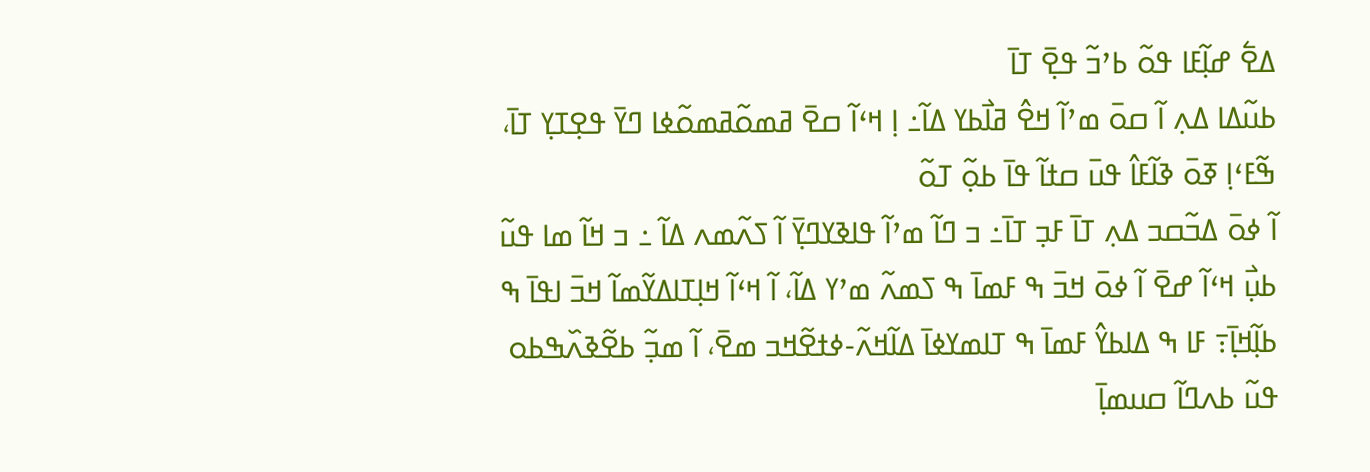ߡߐ߱ ߝߊ߲߬ߓߊ ߟߋ߬ ߕߴߏ߬ ߟߐ߲߫ ߠߊ߫
ߕߎ߬ߡߊ ߡߍ߲ ߊ߬ ߛߋ߫ ߘߴߊ߬ ߞߐ߮ ߥߊ߯ߕߌ ߡߊ߬߸ ߊ߲ ߞߵߊ߬ ߛߐ߫ ߥߘߋ߬ߥߘߋ߬ߦߊ ߣߌ߫ ߟߐ߲ߠߌ߲ ߠߊ߫، ߒ߬ߓߵߊ߲ ߧߋ߫ ߢߊ߬ߓߊ߮ ߟߎ߫ ߛߙߊ߬ ߟߊ߫ ߕߋ߲߬ ߠߋ߬
ߊ߬ ߦߋ߫ ߡߏ߬ߛߏ ߡߍ߲ ߠߊ߫ ߓߏ߲ ߠߊ߫߸ ߏ ߣߊ߬ ߘߴߊ߬ ߟߊߢߌߣߌ߲߫ ߊ߬ ߖߍ߬ߘߍ ߡߊ߬ ߸ ߏ ߞߊ߬ ߘߊ ߟߎ߬ ߕߎ߲߯ ߞߵߊ߬ ߝߐ߫ ߊ߬ ߦߋ߫ ߞߏ߫ ߒ ߓߘߊ߫ ߒ ߖߘߍ߬ ߘߴߌ ߡߊ߬، ߊ߬ ߞߵߊ߬ ߞߊ߲ߠߊߡߌ߬ߘߊ߬ ߞߏ߫ ߊߟߊ߫ ߒ ߕߊ߲߬ߞߊ߲߫߹ ߓߊ ߒ ߡߊߕߌ߮ ߓߘߊ߫ ߒ ߠߊߘߌߦߊ߫ ߡߊ߬ߞߍ߬-ߦߙߐ߬ߞߏ ߘߐ߫، ߊ߬ ߘߏ߲߬ ߕߐ߬ߢߍ߰ߒߕߋ ߟߎ߬ ߕߍߣߊ߬ ߛߎߘߊ߲߫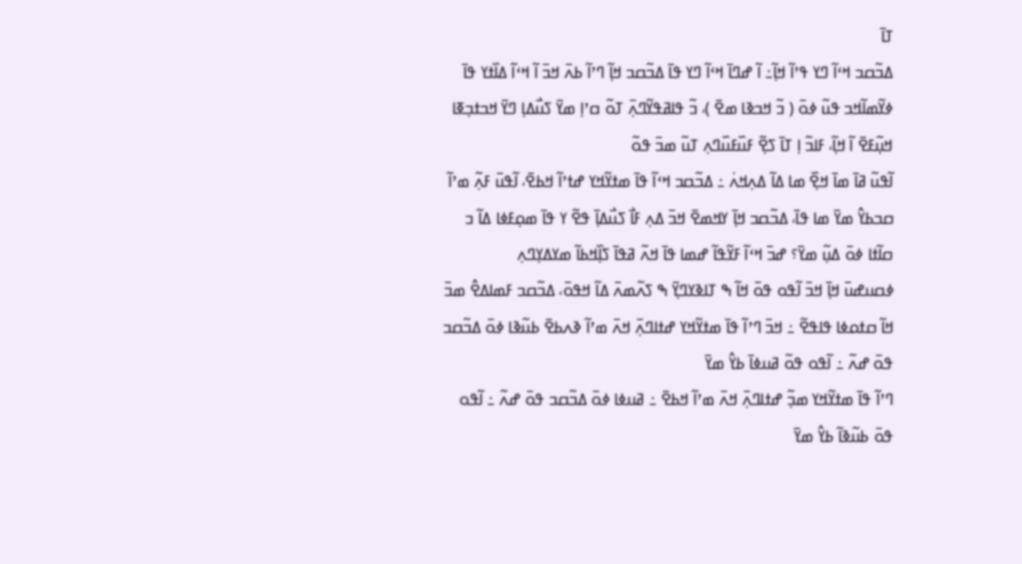ߠߊ߫
ߡߏ߬ߛߏ ߞߵߊ߬ ߣߌ ߟߴߊ߬ ߞߊ߲߬߸ ߊ߬ ߝߣߊ߫ ߞߵߊ߬ ߣߌ ߟߊ߫ ߡߏ߬ߛߏ ߞߊ߲߬ ߣߴߊ߬ ߕߍ߫ ߞߏ߫ ߊ߬ ߞߵߊ߬ ߡߊ߰ߙߌ ߟߊ߫ ߦߌ߬ߘߊ߬ߞߏ ߟߎ߬ ߦߋ߫ ( ߏ߬ ߞߏߢߊ ߘߐ߫ )، ߏ߬ ߟߊߥߟߌ߬ߣߍ߲߫ ߠߋ߬ ߛߴߊ߲ ߘߌ߫ ߖߎ߯ߡߊ߲ ߣߌ߫ ߞߏߙߏ߲ߧߊ ߞߎ߲߬ߓߐ߫ ߊ߬ ߞߊ߲߬، ߓߊߏ߬ ߊ߲ ߠߊ߫ ߖߐ߲߬ ߓߎ߰ߓߎ߰ߣߍ߲ ߠߎ߬ ߘߏ߫ ߟߋ߬
ߊ߬ߟߎ߬ ߥߊ߫ ߘߊ߫ ߞߐ߲߰ ߘߊ ߡߊ߬ ߡߍ߲ߞߍ߭ ߸ ߡߏ߬ߛߏ ߞߵߊ߬ ߟߊ߫ ߘߙߌ߬ߞߌ ߝߙߴߊ߬ ߞߕߐ߫، ߊ߬ߟߎ߫ ߓߍ߲߬ ߘߴߊ߬ ߛߏߕߌ߮ ߘߌ߫ ߘߊ ߟߊ߫، ߡߏ߬ߛߏ ߞߊ߲߫ ߌߞߘߐ߫ ߞߏ߫ ߡߍ߲ ߓߊ߯ ߖߎ߯ߡߊ߲߫ ߟߐ߬ ߌ ߟߊ߫ ߘߋ߲ߓߦߊ ߡߊ߬ ߏ ߛߊ߬ߙߊ ߦߋ߫ ߡߎ߲߬ ߘߌ߫؟ ߝߏ߫ ߞߵߊ߬ ߓߌ߬ߟߊ߬ ߝߘߊ ߟߊ߫ ߞߍ߬ ߥߟߊ߫ ߖߊ߲߰ߞߕߊ߬ ߘߌߡߌ߲ߣߍ߲
ߦߛߎߝߎ߫ ߞߊ߲߫ ߞߏ߫ ߊ߬ߟߋ ߟߋ߫ ߞߊ߬ ߒ ߠߊߢߌߣߌ߲߫ ߒ ߖߍ߬ߘߍ߫ ߡߊ߬ ߞߟߋ߫، ߡߏ߬ߛߏ ߓߘߊߡߐ߮ ߘߏ߫ ߞߊ߬ ߛߙߋߦߊ ߟߊߟߐ߬ ߸ ߞߏ߫ ߣߴߊ߬ ߟߊ߫ ߘߙߌ߬ߞߌ ߝߙߊߣߍ߲߫ ߞߍ߫ ߘߴߊ߬ ߢߍߕߐ߫ ߕߎ߬ߢߊ ߦߋ߫ ߡߏ߬ߛߏ ߟߋ߫ ߝߍ߬ ߸ ߊ߬ߟߋ ߟߋ߬ ߥߎߦߊ߫ ߕߌ߮ ߘߌ߫
ߣߴߊ߬ ߟߊ߫ ߘߙߌ߬ߞߌ ߘߏ߲߬ ߝߙߊߣߍ߲߫ ߞߍ߫ ߘߴߊ߬ ߞߕߐ߫ ߸ ߥߎߦߊ ߦߋ߫ ߡߏ߬ߛߏ ߟߋ߫ ߝߍ߬ ߸ ߊ߬ߟߋ ߟߋ߫ ߕߎ߬ߢߊ߬ ߕߌ߮ ߘߌ߫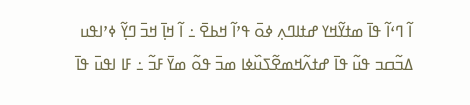ߊ߬ ߣߵߊ߬ ߟߊ߫ ߘߙߌ߬ߞߌ ߝߙߊߣߍ߲ ߦߋ߫ ߟߴߊ߬ ߞߕߐ߫ ߸ ߊ߬ ߞߊ߲߫ ߞߏ߫ ߣߌ߲߬ ߦߴߊߟߎ ߡߏ߬ߛߏ ߟߎ߬ ߟߊ߫ ߝߙߍ߬ߞߘߐ߬ߖߎ߰ߦߊ ߘߏ߫ ߟߋ߬ ߘߌ߫ ߓߏ߬ ߸ ߓߊ ߊߟߎ߫ ߟߊ߫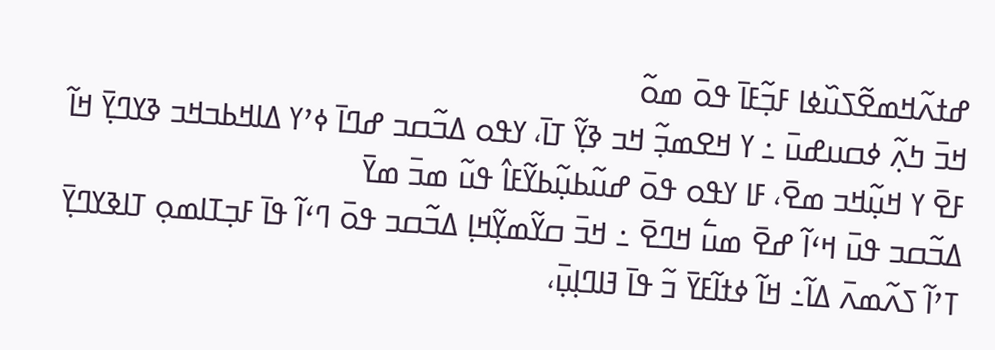ߝߙߍ߬ߞߘߐ߬ߖߎ߰ߦߊ ߓߏ߲߬ߓߊ߫ ߟߋ߫ ߘߋ߬
ߞߏ߫ ߤߍ߲߬ ߦߛߎߝߎ߫ ߸ ߌ ߞߐߘߏ߲߬ ߞߏ ߢߌ߲߬ ߠߊ߫، ߌߟߋ ߡߏ߬ߛߏ ߝߣߊ߫ ߦߴߌ ߡߊߞߕߏߞߏ ߢߌߣߌ߲߫ ߞߊ߬ ߓߐ߫ ߌ ߞߎ߲߬ߞߏ ߘߐ߫، ߓߊ ߌߟߋ ߟߋ߫ ߝߎ߬ߕߎ߲߬ߕߌ߬ߓߊ߮ ߟߎ߬ ߘߏ߫ ߘߌ߫
ߡߏ߬ߛߏ ߟߎ߫ ߞߵߊ߬ ߝߐ߫ ߘߎ߱ ߞߣߐ߫ ߸ ߞߏ߫ ߛߌ߬ߘߌ߲߬ߞߊ߲ ߡߏ߬ߛߏ ߟߋ߫ ߣߵߊ߬ ߟߊ߫ ߓߏ߲ߠߊߘߋ߲ ߠߊߢߌߣߌ߲߫ ߠߴߊ߬ ߖߍ߬ߘߍ߫ ߡߊ߬߸ ߞߊ߬ ߦߙߊ߬ߓߌ߫ ߏ߬ ߟߊ߫ ߔߊߣߊ߲ߎ߲߫،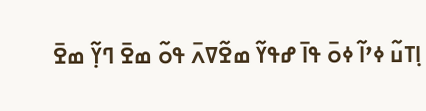ߊ߲ߠߎ߬ ߦߴߊ߬ ߦߋ߫ ߟߊ߫ ߝߟߌ߬ ߘߐ߬ߜߍ߫ ߟߋ߬ ߘߐ߫ ߣߌ߲߬ ߘߐ߫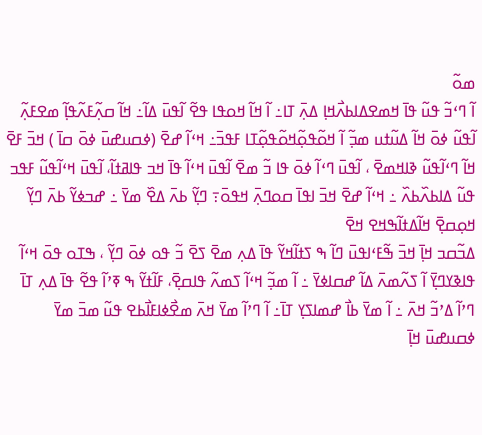ߘߋ߬
ߊ߬ ߣߵߏ߬ ߟߎ߬ ߟߊ߫ ߞߘߐߡߊߕߍ߯ߞߊ߲ ߡߍ߲߫ ߠߊ߸ ߊ߬ ߞߊ߬ ߞߋߟߊ ߟߐ߬ ߊ߬ߟߎ߫ ߡߊ߬߸ ߞߊ߬ ߛߍ߲߬ߓߍ߬ߟߊ߲߬ ߘߐߓߍ߲߬ ߊ߬ߟߎ߬ ߦߋ߫ ߞߊ߬ ߡߎ߬ߙߎ ߘߏ߲߬ ߊ߬ ߞߋ߬ߟߋ߲߬ߞߋ߬ߟߋ߲߬ߠߊ ߓߟߏ߫߸ ߞߵߊ߬ ߝߐ߫ (ߦߛߎߝߎ߫ ߦߋ߫ ߛߊ߫ ) ߞߏ߫ ߓߐ߫ ߞߊ߬ ߣߵߊ߬ߟߎ߬ ߢߊߞߘߐ߫ ، ߊ߬ߟߎ߫ ߣߵߊ߬ ߦߋ߫ ߟߊ ߏ߬ ߘߐ߫ ߊ߬ߟߎ߫ ߞߵߊ߬ ߟߊ߫ ߞߏ ߟߊߥߙߊ߬، ߊ߬ߟߎ߫ ߞߵߊ߬ߟߎ߬ ߓߟߏ ߟߎ߬ ߡߊߕߍ߰ߕߍ߰ ߸ ߞߵߊ߬ ߝߐ߫ ߞߏ߫ ߊߟߊ߫ ߛߋߣߍ߲߫ ߞߟߋ߫߹ ߣߌ߲߬ ߕߍ߫ ߡߐ߰ ߘߌ߫ ߸ ߝߏߦߌ߬ ߕߍ߫ ߣߌ߲߬ ߞߋ߲ߛߐ߲߫ ߞߊ߬ߡߙߊ߬ߒߞߐ ߞߐ߫
ߡߏ߬ߛߏ ߞߊ߲߫ ߞߏ߫ ߒ߬ߓߵߊߟߎ߫ ߣߊ߬ ߒ ߖߙߊ߬ߞߌ߬ ߟߊ߫ ߡߍ߲ ߘߐ߫ ߖߐ߫ ߏ߬ ߟߋ ߦߋ߫ ߣߌ߲߬ ، ߒߠߋ ߟߋ߫ ߞߵߊ߬ ߟߊߢߌߣߌ߲߫ ߊ߬ ߖߍ߬ߘߍ߫ ߡߊ߬ ߝߛߊߦߌ߫ ߸ ߊ߬ ߘߏ߲߬ ߞߵߊ߬ ߖߘߍ߬ ߟߊߛߐ߲߫، ߓߊ߬ߙߌ߬ ߒ ߧߴߊ߬ ߟߐ߬ ߟߊ߫ ߡߍ߲ ߠߊ߫ ߣߴߊ߬ ߡߴߏ߬ ߞߍ߫ ߸ ߊ߬ ߘߌ߫ ߕߊ߯ ߝߘߊߖߌ߲ ߠߊ߫߸ ߊ߬ ߣߴߊ߬ ߘߌ߫ ߞߍ߫ ߘߐ߯ߦߊߓߊ߯ߕߐ ߟߎ߬ ߘߏ߫ ߘߌ߫
ߦߛߎߝߎ߫ ߞߊ߲߫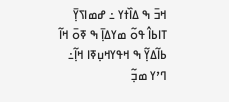ߞߏ߫ ߒ ߡߊ߰ߙߌ ߸ ߝߘߊߖߌ߲߫ ߠߊߕߊ߮ ߟߋ߬ ߘߌߡߊ߲߫ ߒ ߧߋ߫ ߞߊ߬ ߕߊ߬ߡߌ߲߬ ߒ ߞߟߌߞߎ߲ߧߊ ߞߊ߲߬߸ ߣߴߌ ߘߏ߲߬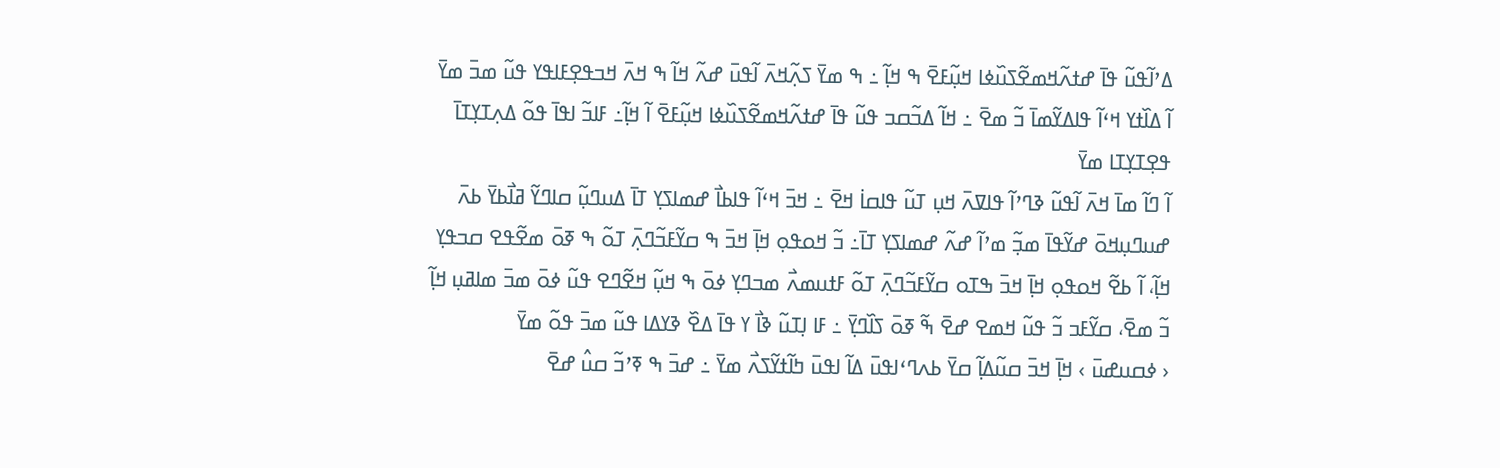ߡߴߊ߬ߟߎ߬ ߟߊ߫ ߝߙߍ߬ߞߘߐ߬ߖߎ߰ߦߊ ߞߎ߲߬ߓߐ߫ ߒ ߞߊ߲߬ ߸ ߒ ߘߌ߫ ߖߍ߲߬ߞߍ߫ ߊ߬ߟߎ߫ ߝߍ߬ ߞߊ߬ ߒ ߞߍ߫ ߞߏߟߐ߲ߓߊߟߌ ߟߎ߬ ߘߏ߫ ߘߌ߫
ߊ߬ ߡߊ߰ߙߌ ߞߵߊ߬ ߟߊߡߌ߬ߘߊ߫ ߏ߬ ߘߐ߫ ߸ ߞߊ߬ ߡߏ߬ߛߏ ߟߎ߬ ߟߊ߫ ߝߙߍ߬ߞߘߐ߬ߖߎ߰ߦߊ ߞߎ߲߬ߓߐ߫ ߊ߬ ߞߊ߲߬߸ ߓߊߏ߬ ߊߟߊ߫ ߟߋ߬ ߡߍ߲ߠߌ߲ߠߊ߫ ߟߐ߲ߠߌ߲ߠߊ ߘߌ߫
ߊ߬ ߣߊ߬ ߘߊ߫ ߞߍ߫ ߊ߬ߟߎ߬ ߢߣߴߊ߬ ߟߊߜߍ߫ ߞߎ߲ ߠߎ߬ ߟߊߛߊ߭ ߞߐ߫ ߸ ߞߏ߫ ߞߵߊ߬ ߟߊߕߊ߯ ߝߘߊߖߌ߲ ߠߊ߫ ߡߎߣߎ߲߬ ߛߊߣߌ߬ ߥߊ߯ߕߌ߫ ߕߍ߫
ߝߎߣߎ߲ߞߋ߫ ߝߌ߬ߟߊ߫ ߘߏ߲߬ ߘߴߊ߬ ߝߍ߬ ߝߘߊߖߌ߲ ߠߊ߫߸ ߏ߬ ߞߋߟߋ߲ ߞߊ߲߫ ߞߏ߫ ߒ ߛߌ߬ߓߏ߬ߣߍ߲߫ ߠߋ߬ ߒ ߧߋ߫ ߘߐ߬ߟߐ ߛߏߟߌ߲ ߞߊ߲߬، ߊ߬ ߕߐ߬ ߞߋߟߋ߲ ߞߊ߲߫ ߞߏ߫ ߒߠߋ ߛߌ߬ߓߏ߬ߣߍ߲߫ ߠߋ߬ ߓߙߎߘߍ߯ ߘߏߣߌ߲ ߦߋ߫ ߒ ߞߎ߲߬ ߞߐ߬ߣߐ ߟߎ߬ ߦߋ߫ ߘߏ߫ ߘߊߥߎ߲ ߞߊ߲߬ ߏ߬ ߘߐ߫، ߛߌ߬ߓߏ ߏ߬ ߟߎ߬ ߞߘߐ ߝߐ߫ ߒ߬ ߧߋ߫ ߖߊ߰ߣߌ߲߫ ߸ ߓߊ ߊ߲ߠߎ߬ ߢߊ߯ ߌ ߟߊ߫ ߡߐ߰ ߢߌߡߊ ߟߎ߬ ߘߏ߫ ߟߋ߬ ߘߌ߫
‹ ߦߛߎߝߎ߫ › ߞߊ߲߫ ߞߏ߫ ߛߎ߬ߡߊ߲߬ ߛߌ߫ ߕߍߣߵߊߟߎ߫ ߡߊ߬ ߊߟߎ߫ ߤߊ߬ߙߌ߬ߖߍ߯ ߘߌ߫ ߸ ߝߏ߫ ߒ ߧߴߏ߬ ߛߎ߮ ߝߐ߫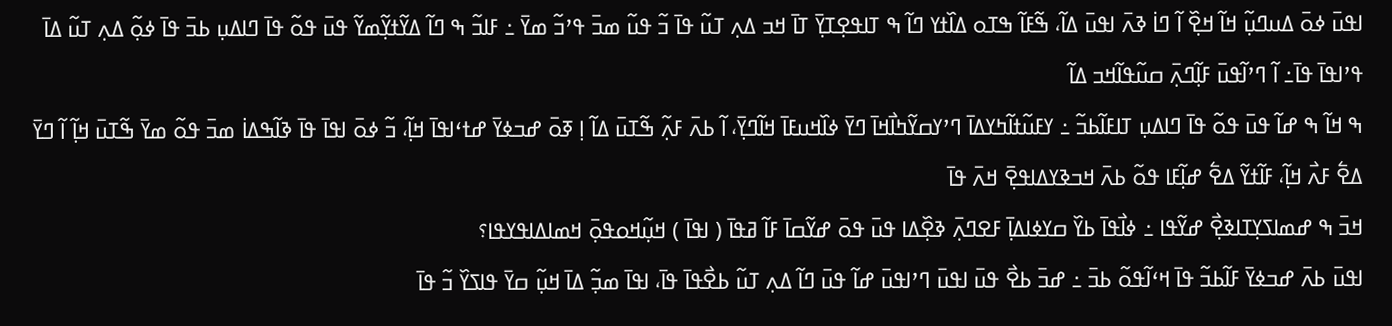ߊߟߎ߫ ߦߋ߫ ߡߎߣߎ߲߬ ߞߊ߬ ߞߐ߲߰ ߊ߬ ߣߊ߭ ߢߍ߫ ߊߟߎ߫ ߡߊ߬، ߒ߬ߓߊ߬ ߒߠߋ ߡߊ߰ߙߌ ߣߊ߬ ߒ ߠߊߟߐ߲ߠߌ߲߫ ߠߊ߫ ߞߏ ߡߍ߲ ߠߎ߬ ߟߊ߫ ߏ߬ ߟߎ߬ ߘߏ߫ ߟߴߏ߬ ߘߌ߫ ߸ ߓߊߏ߬ ߒ ߣߊ߬ ߡߌ߬ߙߌ߲߬ߘߌ߬ ߟߎ߫ ߟߋ߬ ߟߊ߫ ߣߊߡߎ߲ ߕߏ߫ ߟߊ߫ ߦߋ߲߬ ߡߍ߲ ߠߎ߬ ߡߊ߫ ߟߴߊߟߊ߫ ߟߊ߫߸ ߊ߬ ߣߴߊ߬ߟߎ߫ ߓߊ߲߬ߣߍ߲߫ ߛߎ߬ߟߊ߬ߞߏ ߡߊ߬
ߒ ߞߊ߬ ߒ ߝߊ߬ ߟߎ߫ ߟߋ߬ ߟߊ߫ ߣߊߡߎ߲ ߠߊߓߊ߬ߕߏ߬ ߸ ߌߓߎ߬ߙߊ߬ߤߌߡߊ߫ ߣߴߌߛߌ߬ߤߊ߯ߞߊ߫ ߣߌ߫ ߦߊ߰ߞߎߓߊ߫ ߞߊ߬ߣߌ߲߫، ߊ߬ ߕߍ߫ ߓߍ߲߬ ߒ߬ߠߎ߫ ߡߊ߬ ߊ߲ ߧߋ߫ ߝߏߦߌ߫ ߝߙߵߊߟߊ߫ ߞߊ߲߬، ߏ߬ ߦߋ߫ ߊߟߊ߫ ߟߊ߫ ߢߊ߬ߒߡߊ߭ ߘߏ߫ ߟߋ߬ ߘߌ߫ ߒ߬ߠߎ߫ ߞߊ߲߬ ߊ߬ ߣߌ߫ ߡߐ߱ ߓߍ߯ ߞߊ߲߬، ߓߊ߬ߙߌ߬ ߡߐ߱ ߝߊ߲߬ߓߊ ߟߋ߬ ߕߍ߫ ߞߏߢߌߡߊߟߐ߲߫ ߞߍ߫ ߟߊ߫
ߞߏ߫ ߒ ߝߘߊߖߌ߲ߠߊߢߐ߲߯ ߝߌ߬ߟߊ ߸ ߦߊ߯ߟߊ߫ ߕߌ߰ ߛߌߦߊߡߊ߲߫ ߓߐߣߍ߲߫ ߢߐ߲߰ߡߊ ߟߎ߫ ߟߋ߫ ߝߌ߬ߛߊ߫ ߓߊ߬ ߥߟߊ߫ ( ߊߟߊ߫ ) ߞߎ߲߬ߞߋߟߋ߲߫ ߞߘߊߡߊߟߌߟߊ؟
ߊߟߎ߫ ߕߍ߫ ߝߏߦߌ߫ ߓߊ߬ߕߏ߬ ߟߊ߫ ߞߵߊ߬ߟߋ߬ ߕߏ߫ ߸ ߝߏ߫ ߕߐ߯ ߟߎ߫ ߊߟߎ߫ ߣߴߊߟߎ߫ ߝߊ߬ ߟߎ߫ ߣߊ߬ ߡߍ߲ ߠߎ߬ ߕߐ߯ߟߊ߫ ߟߊ߫، ߊߟߊ߫ ߘߏ߲߬ ߡߊ߫ ߞߎ߲߬ ߛߌ߫ ߟߊߖߌ߰ ߏ߬ ߟߊ߫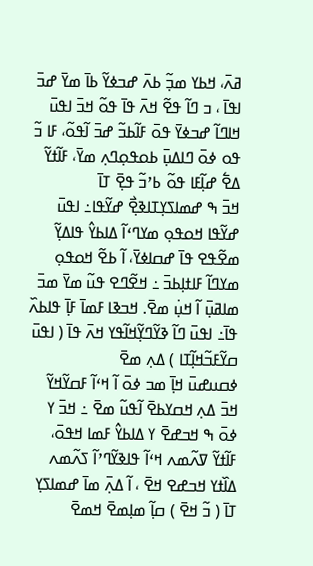ߥߍ߫، ߞߕߌ ߘߏ߲߬ ߕߍ߫ ߝߏߦߌ߬ ߕߊ߫ ߘߌ߫ ߝߏ߫ ߊߟߊ߫ ، ߏ ߣߊ߬ ߟߐ߬ ߞߍ߫ ߟߊ߫ ߟߋ߬ ߞߏ߫ ߊߟߎ߫ ߞߊߣߊ߬ ߝߏߦߌ߫ ߟߋ߫ ߓߊ߬ߕߏ߬ ߝߏ߫ ߊ߬ߟߋ߬، ߓߊ ߏ߬ ߟߋ ߦߋ߫ ߣߊߡߎ߲߫ ߕߋߟߋ߲ߣߍ߲ ߘߌ߫، ߓߊ߬ߙߌ߬ ߡߐ߱ ߝߊ߲߬ߓߊ ߟߋ߬ ߕߴߏ߬ ߟߐ߲߫ ߠߊ߫
ߞߏ߫ ߒ ߝߘߊߖߌ߲ߠߊߢߐ߲߯ ߝߌ߬ߟߊ߸ ߊߟߎ߫ ߝߌ߬ߟߊ ߞߋߟߋ߲ ߘߌߣߵߊ߬ ߡߊߕߌ߮ ߟߊߡߌ߲߬ ߘߐ߬ߟߐ ߟߊ߫ ߝߛߊߦߌ߫، ߊ߬ ߕߐ߬ ߞߋߟߋ߲ ߘߌߣߊ߬ ߓߊߙߊ߲ߕߏ߫ ߸ ߞߐ߬ߣߐ ߟߎ߬ ߘߌ߫ ߘߏ߫ ߘߊߥߎ߲߫ ߊ߬ ߞߎ߲߭ ߘߐ߫. ߞߏߢߊ ߓߘߊ߫ ߓߊ߲߫ ߟߊߕߍ߰ ߟߊ߫߸ ߊߟߎ߫ ߣߊ߬ ߢߌ߬ߣߌ߲߬ߞߊ߬ߟߌ ߞߍ߫ ߟߊ߫ ( ߊߟߎ߫ ߛߌ߬ߓߏ߬ߞߊ߲߬ߠߊ ) ߡߍ߲ ߘߐ߫
ߦߛߎߝߎ߫ ߞߊ߲߫ ߘߏ ߦߋ߫ ߊ߬ ߞߵߊ߬ ߓߛߌ߬ߞߌ߬ ߞߏ߫ ߡߍ߲ ߞߛߌߕߐ߫ ߊ߬ߟߎ߬ ߘߐ߫ ߸ ߞߏ߫ ߌ ߦߋ߫ ߒ ߞߏߝߐ߫ ߌ ߡߊߕߌ߮ ߓߘߊ ߞߟߋ߫، ߓߊ߬ߙߌ߬ ߜߍ߬ߘߍ ߞߵߊ߬ ߟߊߢߌ߬ߣߴߊ߬ ߖߍ߬ߘߍ ߡߊ߰ߙߌ ߞߏߝߐ ߞߐ߫ ، ߊ߬ ߡߍ߲߫ ߘߊ߫ ߝߘߊߖߌ߲ ߠߊ߫ ( ߏ߬ ߞߐ߫ ) ߛߊ߲߬ ߘߊ߲ߘߐ߫ ߞߘߐ߫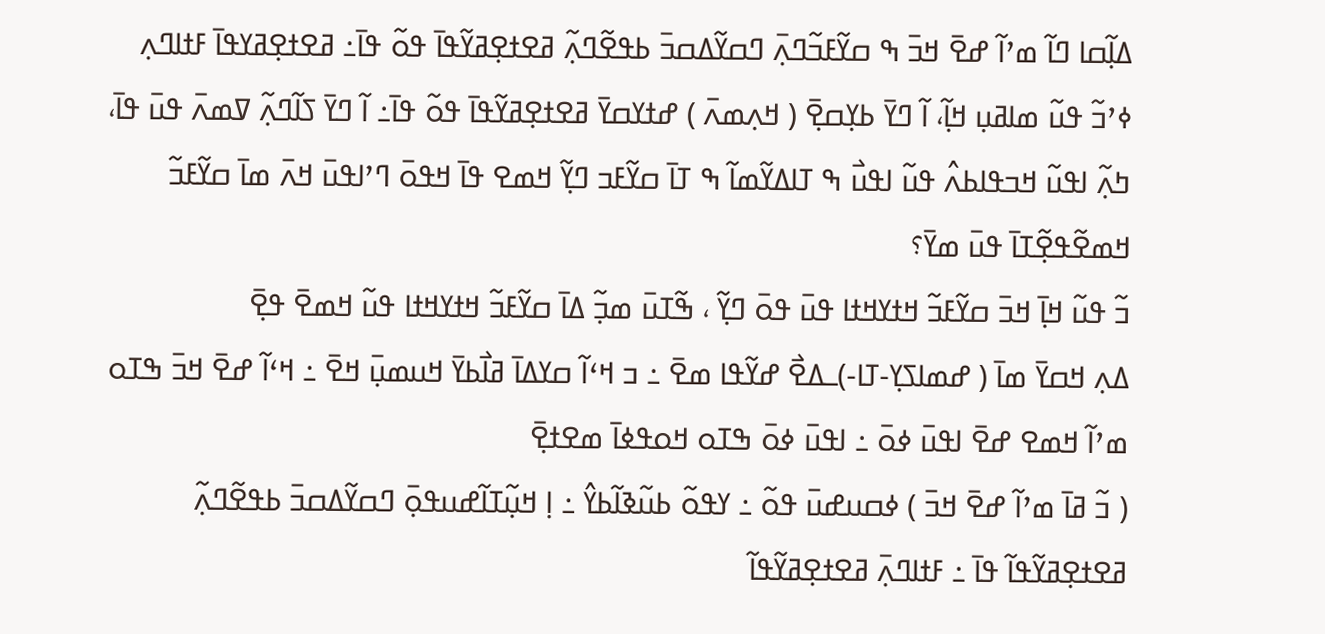ߡߊ߲߬ߛߊ ߣߊ߬ ߘߴߊ߬ ߝߐ߫ ߞߏ߫ ߒ ߛߌ߬ߓߏ߬ߣߍ߲߫ ߣߛߌ߬ߡߛߏ߫ ߕߟߐ߬ߣߍ߲߬ ߥߐߙߐ߲ߥߌ߬ߟߊ߫ ߟߋ߬ ߟߊ߫߸ ߥߐߙߐ߲ߥߌߟߊ߫ ߓߙߊߣߍ߲ ߦߴߏ߬ ߟߎ߬ ߘߊߥߎ߲ ߞߊ߲߬، ߊ߬ ߣߌ߫ ߕߌ߲ߛߐ߲߫ ( ߞߍ߲ߘߍ߫ ) ߝߙߌߛߌ߫ ߥߐߙߐ߲ߥߌ߬ߟߊ߫ ߟߋ߬ ߟߊ߫߸ ߊ߬ ߣߌ߫ ߖߊ߬ߣߍ߲߬ ߜߘߍ߫ ߟߎ߫ ߟߊ߫، ߤߍ߲߬ ߊߟߎ߬ ߞߏߟߊߕߍ߮ ߟߎ߬ ߊߟߎ߯ ߒ ߠߊߡߌ߬ߘߊ߬ ߒ ߠߊ߫ ߛߌ߬ߓߏ ߣߌ߲߬ ߞߘߐ ߟߊ߫ ߞߟߋ߫ ߣߴߊߟߎ߫ ߞߍ߫ ߘߊ߫ ߛߌ߬ߓߏ߬ ߞߘߐ߬ߟߐ߲߬ߠߊ߫ ߟߎ߫ ߘߌ߫؟
ߏ߬ ߟߎ߬ ߞߊ߲߫ ߞߏ߫ ߛߌ߬ߓߏ߬ ߞߙߌߞߙߊ ߟߎ߫ ߟߋ߫ ߣߌ߲߬ ، ߒ߬ߠߎ߫ ߘߏ߲߬ ߡߊ߫ ߛߌ߬ߓߏ߬ ߞߙߌߞߙߊ ߟߎ߬ ߞߘߐ߫ ߟߐ߲߫
ߡߍ߲ ߞߛߌ߫ ߘߊ߫ ( ߝߘߊߖߌ߲-ߠߊ-)ߺߡߐ߯ ߝߌ߬ߟߊ ߘߐ߫ ߸ ߏ ߞߵߊ߬ ߛߌߡߊ߫ ߥߊ߯ߕߌ߫ ߞߎߘߎ߲߫ ߞߐ߫ ߸ ߞߵߊ߬ ߝߐ߫ ߞߏ߫ ߒߠߋ ߘߴߊ߬ ߞߘߐ ߝߐ߫ ߊߟߎ߫ ߦߋ߫ ߸ ߊߟߎ߫ ߦߋ߫ ߒߠߋ ߞߋߟߦߊ߫ ߘߐߙߐ߲߫
( ߏ߬ ߥߊ߫ ߘߴߊ߬ ߝߐ߫ ߞߏ߫ ) ߦߛߎߝߎ߫ ߟߋ߬ ߸ ߌߟߋ߬ ߕߎ߬ߢߊ߬ߕߌ߮ ߸ ߊ߲ ߞߎ߲߬ߠߊ߬ߝߎߟߋ߲߫ ߣߛߌ߬ߡߛߏ߫ ߕߟߐ߬ߣߍ߲߬ ߥߐߙߐ߲ߥߌ߬ߟߊ߬ ߟߊ߫ ߸ ߓߙߊߣߍ߲߫ ߥߐߙߐ߲ߥߌ߬ߟߊ߬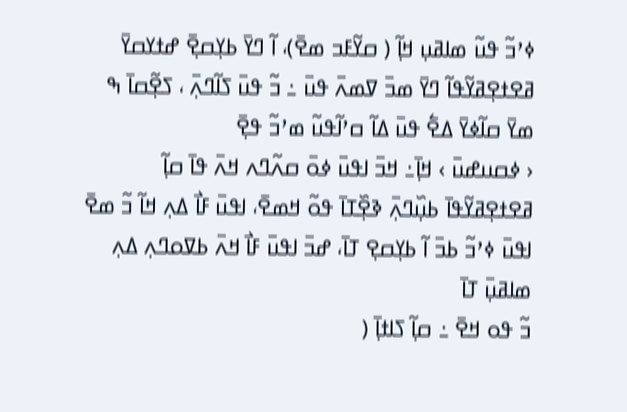ߦߴߏ߬ ߟߎ߬ ߘߊߥߎ߲ ߞߊ߲߬ ( ߛߌ߬ߓߏ ߘߐ߫)، ߊ߬ ߣߌ߫ ߕߌ߲ߛߐ߲߫ ߝߙߌߛߌ߫ ߥߐߙߐ߲ߥߌ߬ߟߊ߬ ߣߌ߫ ߘߏ߫ ߜߘߍ߫ ߟߎ߫ ߸ ߏ߬ ߟߎ߫ ߖߊ߬ߣߍ߲߫ ، ߖߐ߲߬ߛߊ߫ ߒ ߘߌ߫ ߛߊ߬ߦߌ߫ ߡߐ߱ ߟߎ߫ ߡߊ߬ ߛߴߊ߬ߟߎ߬ ߘߴߏ߬ ߟߐ߲߫
‹ ߦߛߎߝߎ߫ › ߞߊ߲߫߸ ߞߏ߫ ߊߟߎ߫ ߦߋ߫ ߛߍ߬ߣߍ ߞߍ߫ ߟߊ߫ ߛߊ߲߬ ߥߐߙߐ߲ߥߌ߬ߟߊ߫ ߕߎ߲߰ߣߍ߲߫ ߢߐ߲߰ߠߊ߫ ߟߋ߬ ߞߘߐ߫، ߊߟߎ߫ ߓߊ߯ ߡߍ߲ ߞߊ߬ ߏ߬ ߘߐ߫ ߊߟߎ߫ ߦߴߏ߬ ߕߏ߫ ߊ߬ ߕߌ߲ߛߐ߲ ߠߊ߫، ߝߏ߫ ߊߟߎ߫ ߓߊ߯ ߞߍ߫ ߕߜߋߣߍ߲ ߡߍ߲ ߘߊߥߎ߲߫ ߠߊ߫
ߏ߬ ߟߋ ߞߐ߫ ߸ ߛߊ߲߬ ߖߊߙߊ߲߫ (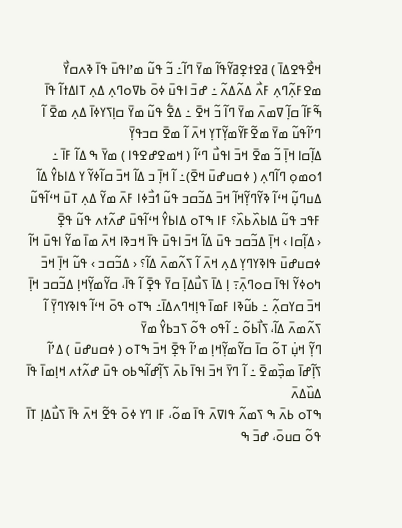ߞߐ߯ߟߐߡߊ߫ ) ߥߐߙߐ߲ߥߌ߬ߟߊ߬ ߘߌ߫ ߣߊ߬߸ ߏ߬ ߟߎ߬ ߘߴߊߟߎ߫ ߟߊ߫ ߢߍߛߌ߯ ߘߐߓߍ߲߬ߣߍ߲ ߓߍ߯ ߡߍ߬ߡߍ߬ ߸ ߝߏ߫ ߊߟߎ߫ ߦߋ߫ ߕߜߋߣߍ߲ ߡߍ߲ ߠߊߡߙߊ߬ ߟߊ߫
ߒ߬ߓߊ߬ ߛߊ߲߬ ߜߘߍ߫ ߘߌ߫ ߣߊ߬ ߏ߬ ߞߐ߫ ߸ ߡߐ߱ ߟߎ߬ ߘߌ߫ ߛߊ߲ߖߌߦߊ߫ ߡߍ߲ ߘߐ߫ ߊ߬ ߣߴߊ߬ߟߎ߬ ߘߌ߫ ߘߐ߬ߓߌ߬ߘߌ߲߬ߠߌ߲ ߞߍ߫ ߊ߬ ߘߐ߫ ߛߏߟߌ߲߫
ߡߊ߲߬ߛߊ ߞߊ߲߫ ߏ߬ ߘߐ߫ ߞߏ߫ ߊߟߎ߯ ߣߵߊ߬ ( ߞߘߐߝߐߟߊ ) ߘߌ߫ ߒ ߡߊ߬ ߓߊ߫ ߸ ߗߋߘߋ߲ ߣߊ߬ߣߍ߲ ( ߦߛߎߝߎ߫ ߞߐ߫)߸ ߊ߬ ߞߊ߲߫ ߏ ߡߊ߬ ߞߏ߫ ߛߊ߬ߦߌ߬ ߌ ߡߊߕߌ߮ ߡߊ߬ ߡߎߣߎ߲߬ ߞߵߊ߬ ߢߌ߬ߣߌ߲߬ߞߊ߬ ߞߏ߫ ߡߏ߬ߛߏ ߟߎ߬ ߗߏ߯ߦߊ ߓߍ߫ ߘߌ߬ ߡߍ߲ ߠߎ߫ ߞߵߊ߬ߟߎ߬ ߓߟߏ ߟߎ߬ ߡߊߕߍ߰ߕߍ߰؟ ߓߊ ߒߠߋ ߡߊߕߌ߮ ߞߵߊ߬ߟߎ߫ ߝߍ߬ߙߍ ߟߎ߬ ߟߐ߲߫
‹ ߡߊ߲߬ߛߊ › ߞߊ߲߫ ߡߏ߬ߛߏ ߟߎ߫ ߡߊ߬ ߞߏ߫ ߊߟߎ߫ ߟߊ߫ ߞߏߢߊ ߞߍ߫ ߘߊ߫ ߘߌ߬ ߊߟߎ߫ ߞߊ߬ ߦߛߎߝߎ߫ ߟߊߢߌߣߌ߲ ߡߍ߲ ߞߍ߫ ߊ߬ ߖߍ߬ߘߍ߫ ߡߊ߬؟ ‹ ߡߏ߬ߛߏ › ߟߎ߬ ߞߊ߲߫ ߞߏ߫ ߤߋߦߌ߬ ߊߟߊ߫ ߛߋߣߍ߲߫߹ ߊ߲ ߡߊ߫ ߖߎ߯ߡߊ߲߫ ߛߌ߫ ߟߐ߲߫ ߊ߬ ߟߊ߫، ߛߌ߬ߘߌ߲߬ߞߊ߲ ߡߏ߬ߛߏ ߞߊ߲߫ ߞߏ߫ ߛߌߛߍ߲߬ ߸ ߕߎ߬ߢߊ ߓߘߊ߫ ߟߊ߲ߞߣߍߡߊ߫߸ ߒߠߋ ߟߋ߫ ߞߵߊ߬ ߟߊߢߌߣߌ߲߫ ߊ߬ ߖߍ߬ߘߍ߫ ߡߊ߬، ߖߊ߯ߕߋ߬ ߸ ߊ߬ߟߋ ߟߋ߬ ߖߏߕߌ߮ ߘߌ߫
ߣߌ߲߬ ߞߎ߲߭ ߠߋ߬ ߛߊ߫ ߛߌ߬ߘߌ߲߬ߞߊ߲ ߘߴߊ߬ ߟߐ߲߫ ߞߏ߫ ߒߠߋ ( ߦߛߎߝߎ߫ ) ߡߴߊ߬ ߖߊ߲߬ߝߊ߫ ߘߏ߲߰ߘߐ߫ ߸ ߊ߬ ߣߌ߫ ߞߏ߫ ߊߟߊ߫ ߕߍ߫ ߖߊ߲߬ߝߊ߬ߒߕߋ ߟߎ߫ ߝߍ߬ߙߍ ߞߊ߲ߘߊ߫ ߟߊ߫ ߡߎ߰ߡߍ߫
ߒߠߋ ߕߍ߫ ߒ ߖߘߍ߬ ߟߊߜߍ߫ ߟߊ߫ ߘߋ߬، ߓߊ ߣߌ ߦߋ߫ ߟߐ߬ ߞߍ߫ ߟߊ߫ ߖߎ߯ߡߊ߲ ߠߊ߫ ߟߋ߬ ߛߎߋ߫، ߝߏ߫ ߒ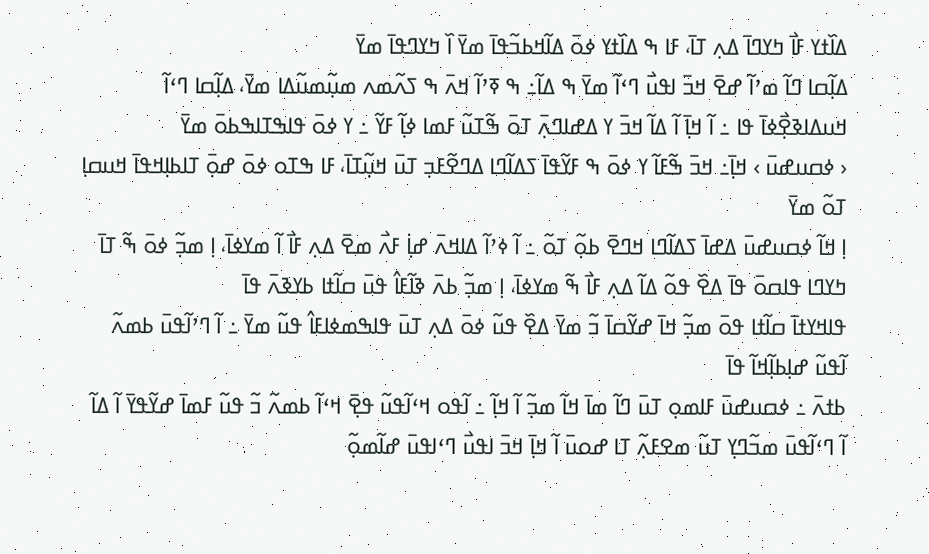ߡߊ߰ߙߌ ߓߊ߯ ߤߌߣߊ߫ ߡߍ߲ ߠߊ߫، ߓߊ ߒ ߡߊ߰ߙߌ ߦߋ߫ ߡߊ߬ߞߕߏ߬ߟߊ߫ ߘߌ߫ ߊ߰ ߤߌߣߟߊ߫ ߘߌ߫
ߡߊ߲߬ߛߊ ߣߊ߬ ߘߴߊ߬ ߝߐ߫ ߞߏ߫ ߊߟߎ߯ ߣߵߊ߬ ߘߌ߫ ߒ ߡߊ߬߸ ߒ ߧߴߊ߬ ߞߍ߫ ߒ ߖߍ߬ߘߍ ߘߎ߲߬ߘߎ߬ߡߊ ߘߌ߫، ߡߊ߲߬ߛߊ ߣߵߊ߬ ߞߎߡߊߢߐ߲߯ߦߊ߫ ߟߊ ߸ ߊ߬ ߞߊ߲߫ ߊ߬ ߡߊ߬ ߞߏ߫ ߌ ߡߝߊߣߍ߲߫ ߠߋ߫ ߒ߬ߠߎ߬ ߓߘߊ ߦߊ߲߬ ߓߌ߬ ߸ ߌ ߦߋ߫ ߟߊߒߠߊߒߕߋ߫ ߘߌ߫
‹ ߦߛߎߝߎ߫ › ߞߊ߲߫߸ ߞߏ߫ ߒ߬ߓߊ߬ ߌ ߦߋ߫ ߒ ߓߌ߬ߟߊ߫ ߖߡߊ߬ߣߊ ߡߣߐ߬ߓߏ߲ ߠߎ߫ ߞߎ߲߬ߠߊ߫، ߓߊ ߒߠߋ ߦߋ߫ ߝߋ߲߫ ߠߊߕߊ߲ߞߟߊ߫ ߞߎߛߊ߲ ߠߋ߬ ߘߌ߫
ߊ߲ ߞߊ߬ ߦߛߎߝߎ߫ ߡߝߊ߫ ߖߡߊ߬ߣߊ ߞߣߐ߫ ߕߋ߲߬ ߠߋ߬ ߸ ߊ߬ ߦߴߊ߬ ߡߊߞߍ߫ ߝߊ߲߭ ߓߍ߯ ߘߐ߫ ߡߍ߲ ߓߊ߯ ߊ߬ ߘߌߦߊ߫، ߊ߲ ߘߏ߲߬ ߦߋ߫ ߒ߬ ߠߊ߫ ߤߌߣߊ ߟߊߛߋ߫ ߟߊ߫ ߡߐ߰ ߟߋ߬ ߡߊ߬ ߡߍ߲ ߓߊ߯ ߒ߬ ߘߌߦߊ߫، ߊ߲ ߘߏ߲߬ ߕߍ߫ ߢߊ߬ߓߊ߮ ߟߎ߫ ߛߊ߬ߙߊ ߕߌߢߍ߫ ߟߊ߫
ߟߊߞߌߙߊ߫ ߛߊ߬ߙߊ ߟߋ߫ ߘߏ߲߬ ߞߊ߫ ߝߌ߬ߛߊ߫ ߏ߬ ߘߌ߫ ߡߐ߰ ߟߎ߬ ߦߋ߫ ߡߍ߲ ߠߎ߫ ߟߊߒߘߦߊߓߊ߮ ߟߎ߬ ߘߌ߫ ߸ ߊ߬ ߣߴߊ߬ߟߎ߫ ߕߘߍ߬ ߊ߬ߟߎ߬ ߝߊ߲ߕߊ߲߬ߞߊ߬ ߟߊ߫
ߕߙߍ߫ ߸ ߦߛߎߝߎ߫ ߓߊߘߋ߲ ߠߎ߫ ߣߊ߬ ߘߊ߫ ߞߊ߬ ߘߏ߲߬ ߊ߬ ߞߊ߲߬ ߸ ߊ߬ߟߋ ߞߵߊ߬ߟߎ߬ ߟߐ߲߫ ߞߵߊ߬ ߕߘߍ߬ ߏ߬ ߟߎ߬ ߓߘߊ߫ ߝߌ߬ߟߌ߫ ߊ߬ ߡߊ߬
ߊ߬ ߣߵߊ߬ߟߎ߫ ߘߏ߬ߣߌ߲ ߠߎ߬ ߘߐߓߍ߲߬ ߠߊ ߝߋߎ߫ ߊ߬ ߞߊ߲߫ ߞߏ߫ ߊߟߎ߯ ߣߵߊߟߎ߫ ߝߊ߬ߘߋ߲߬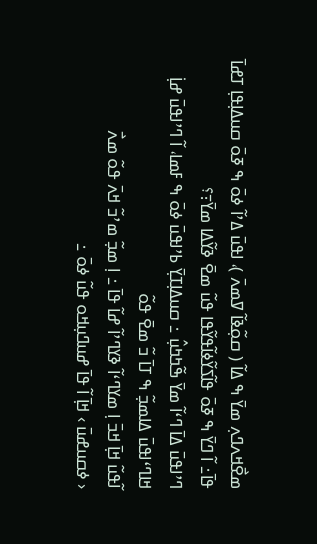ߘߐ߯ߞߍߣߍ߲ ߘߌ߫ ߒ ߡߊ߬ ( ߛߋ߲߬ߢߊ߬ ߜߘߍ߫ )، ߊߟߎ߫ ߡߴߊ߬ ߦߋ߫ ߒ ߧߋ߫ ߛߎߡߊ߲ߟߊ߲ ߠߝߊ߫ ߟߊ߫߸ ߊ߬ ߣߌ߫ ߒ ߧߋ߫ ߟߊ߬ߖߌ߬ߦߊ߬ߟߌ߬ߟߊ ߟߎ߬ ߘߐ߫ ߢߌ߬ߡߊ ߘߌ߫߹؟
ߣߴߊߟߎ߫ ߡߊ߫ ߣߵߊ߬ ߘߌ߫ ߒ߬ߤߤߎ߲߮ ߸ ߛߎߡߊ߲ߠߌ߲߫ ߕߴߊߟߎ߫ ߦߋ߫ ߒ ߓߘߊ، ߊ߬ ߣߴߊߟߎ߫ ߝߊ߲߭ ߞߊߣߵߊߟߎ߫ ߡߊߘߏ߲߬ ߒ ߠߊ߫ ߏ߬ ߘߐ߫ ߟߋ߬
ߊ߬ߟߎ߬ ߞߊ߲߫ ߞߏ߫ ߊ߲ ߘߌߣߵߊ߬ ߢߌߣߴߊ߬ ߝߊ߬ ߟߊ߫ ߸ ߊ߲ ߘߏ߲߬ ߘߴߏ߬ ߞߍ߫ ߟߋ߬ ߘߍ߯
‹ ߦߛߎߝߎ߫ › ߞߊ߲߫ ߊ߬ ߟߊ߫ ߝߎߣߎ߲ߞߋ ߟߎ߬ ߦߋ߫ ߸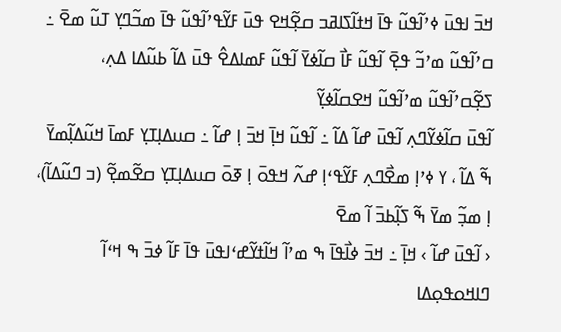ߞߏ߫ ߊߟߎ߫ ߦߴߊ߬ߟߎ߬ ߟߊ߫ ߞߙߊ߬ߖߊߥߏ ߛߐ߲߬ߞߐ ߟߎ߫ ߓߌ߬ߟߴߊ߬ߟߎ߬ ߟߊ߫ ߘߏ߬ߣߌ߲ ߠߎ߬ ߘߐ߫ ߸ ߛߴߊ߬ߟߎ߬ ߘߴߏ߬ ߟߐ߲߫ ߊ߬ߟߎ߬ ߓߊ߯ ߛߊ߬ߦߌ߫ ߊ߬ߟߎ߬ ߓߘߊߡߐ߮ ߟߎ߫ ߡߊ߬ ߕߎ߬ߡߊ ߡߍ߲، ߖߐ߲߬ߛߴߊ߬ߟߎ߬ ߘߴߊ߬ߟߎ߬ ߞߐߛߊ߬ߦߌ߲߬
ߊ߬ߟߎ߫ ߛߊ߬ߦߌ߬ߣߍ߲ ߊ߬ߟߎ߫ ߝߊ߬ ߡߊ߬ ߸ ߊ߬ߟߎ߬ ߞߊ߲߫ ߞߏ߫ ߊ߲ ߝߊ߬ ߸ ߛߎߡߊ߲ߠߌ߲ ߓߘߊ߫ ߞߎ߬ߡߊ߲߬ߘߌ߫ ߒ߬ ߡߊ߬ ، ߌ ߦߴߊ߲ ߘߐ߯ߣߍ߲ ߓߌ߬ߟߵߊ߲ ߝߍ߬ ߞߟߋ߫ ߊ߲ ߧߋ߫ ߛߎߡߊ߲ߠߌ߲ ߛߐ߬ߘߐ߲߬ (ߏ ߣߎ߬ߡߊ߬)، ߊ߲ ߘߏ߲߬ ߘߌ߫ ߒ߬ ߖߊ߲߬ߕߏ߫ ߊ߬ ߘߐ߫
‹ ߊ߬ߟߎ߫ ߝߊ߬ › ߞߊ߲߫ ߸ ߞߏ߫ ߦߊ߯ߟߊ߫ ߒ ߘߴߊ߬ ߞߊ߬ߙߌ߬ߝߵߊߟߎ߫ ߟߊ߫ ߓߊ߬ ߦߏ߫ ߒ ߞߵߊ߬ ߣߊߞߋߟߋ߲ߡߊ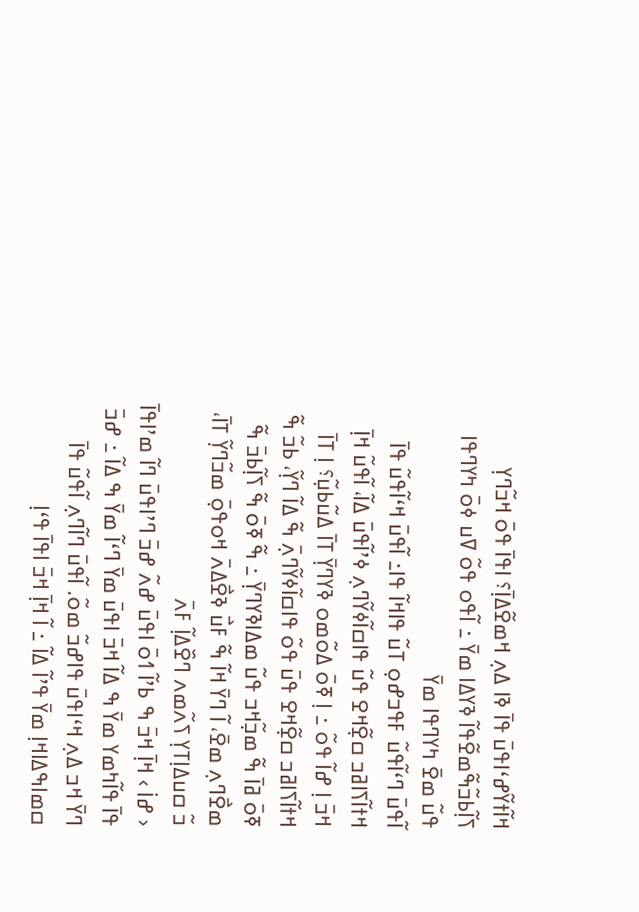ߞߊ߬ߙߌ߬ߝߵߊߟߎ߫ ߟߊ߫ ߢߊ ߡߍ߲ ߞߘߐ߬ߡߊ߲߫؟ ߊߟߊ߫ ߟߋ߫ ߞߏ߬ߣߌ߲ ߖߊ߲߬ߕߏ߬ߒ߬ߘߐ߬ߟߊ߬ ߢߌߡߊ ߘߌ߫ ߸ ߊ߬ߟߋ ߟߋ߬ ߜߎ ߦߋ߫ ߤߌߣߟߊ ߟߎ߬ ߘߐ߫ ߤߌߣߟߊ ߘߌ߫
ߊ߬ߟߎ߫ ߣߵߊ߬ߟߎ߬ ߓߟߏߝߋ߲ ߠߎ߬ ߟߊߞߊ߬ ߟߊ߸ ߊ߬ߟߎ߫ ߞߵߊ߬ߟߎ߬ ߟߊ߫ ߞߙߊ߬ߖߊߥߏ ߛߐ߲߬ߞߐ ߟߎ߬ ߟߊߛߊ߬ߦߌ߬ߣߍ߲ ߦߴߊ߬ߟߎ߫ ߡߊ߬، ߊ߬ߟߎ߬ ߞߊ߲߫ ߞߏ߫ ߊ߲ ߝߊ߬ ߟߋ߬ ߸ ߊ߲ ߧߋ߫ ߡߋ߬ߘߋ ߢߌߣߌ߲߫ ߠߊ߫ ߡߎ߬ߕߎ߲߬؟ ߊ߲ ߠߊ߫ ߞߙߊ߬ߖߊߥߏ ߛߐ߲߬ߞߐ ߟߎ߫ ߟߋ߬ ߟߊߛߊ߬ߦߌ߬ߣߍ߲߫ ߒ߬ ߡߊ߬ ߣߌ߲߬، ߕߏ߬ ߒ߬ ߧߋ߫ ߥߊ߫ ߒ߬ ߘߏ߲߬ߞߏ ߟߎ߬ ߘߡߊߢߌߣߌ߲߫ ߸ ߒ߬ ߧߋ߫ ߒ߬ ߖߊ߲߬ߕߏ߫ ߒ߬ ߘߐ߯ߣߍ߲ ߘߐ߫، ߊ߬ ߣߌ߫ ߞߊ߬ ߒ߬ ߓߎ߯ ߢߐ߯ߡߍ߫ ߞߋߟߋ߲߫ ߘߏ߬ߣߌ߲߬ ߠߊ߫، ߏ߬ ߛߎߡߊ߲ߠߌ߲ ߖߍ߬ߘߍ ߣߐ߰ߡߊ߲߬ ߓߍ߫
‹ ߝߊ߭ › ߞߊ߲߫ ߞߏ߫ ߒ ߕߴߊ߬ ߗߋ߫ ߊߟߎ߫ ߝߍ߬ ߝߏ߫ ߣߴߊߟߎ߫ ߣߊ߬ ߘߴߊߟߊ߫ ߟߊ߫ ߟߊ߬ߤߘߌ ߘߌ߫ ߒ ߡߊ߬ ߞߏ߫ ߊߟߎ߫ ߘߌ߫ ߣߵߊ߬ ߘߌ߫ ߒ ߡߊ߬ ߸ ߝߏ߫ ߣߌ߫ ߞߏ ߡߍ߲ ߞߵߊߟߎ߫ ߟߊߝߏ߬ ߘߋ߬. ߊ߬ߟߎ߫ ߣߊ߬ߣߍ߲ ߊ߬ߟߎ߬ ߟߊ߫ ߛߘߊߒߡߊߞߊ߲ ߘߌ߫ ߟߴߊ߬ ߡߊ߬ ߸ ߊ߬ ߞߊ߲߫ ߞߏ߫ ߊߟߊ߫ ߟߵߊ߲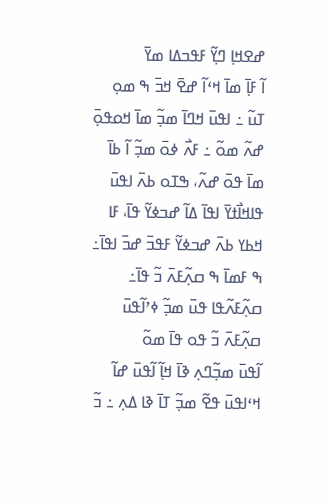ߝߐߞߊ߲ ߣߌ߲߬ ߓߟߏߡߊ ߘߌ߫
ߊ߬ ߓߊ߲߫ ߘߊ߫ ߞߵߊ߬ ߝߐ߫ ߞߏ߫ ߒ ߘߋ߲ ߠߎ߬ ߸ ߊߟߎ߫ ߞߣߊ߫ ߘߏ߲߬ ߘߊ߫ ߞߋߟߋ߲߫ ߝߍ߬ ߘߋ߬ ߸ ߓߍ߯ ߦߋ߫ ߘߏ߲߬ ߊ߬ ߕߊ߫ ߘߊ߫ ߟߋ߫ ߝߍ߬، ߒߠߋ ߕߍ߫ ߊߟߎ߫ ߟߊߞߊ߯ߙߌ߫ ߊߟߊ߫ ߡߊ߬ ߝߏߦߌ߬ ߟߊ߫، ߓߊ ߞߕߌ ߕߍ߫ ߝߏߦߌ߬ ߓߟߏ߫ ߝߏ߫ ߊߟߊ߫߸ ߒ ߓߘߊ߫ ߒ ߛߍ߲߬ߓߍ߫ ߏ߬ ߟߊ߫߸ ߛߍ߲߬ߓߍ߬ߟߊ ߟߎ߫ ߘߏ߲߬ ߦߴߊ߬ߟߎ߫ ߛߍ߲߬ߓߍ߫ ߏ߬ ߟߋ ߟߊ߫ ߘߋ߬
ߊ߬ߟߎ߫ ߘߏ߲߬ߣߍ߲ ߢߊ߫ ߞߊ߲߬ ߊ߬ߟߎ߫ ߝߊ߬ ߞߵߊߟߎ߫ ߟߐ߬ ߘߏ߲߬ ߠߊ߫ ߢߊ ߡߍ߲ ߸ ߏ߬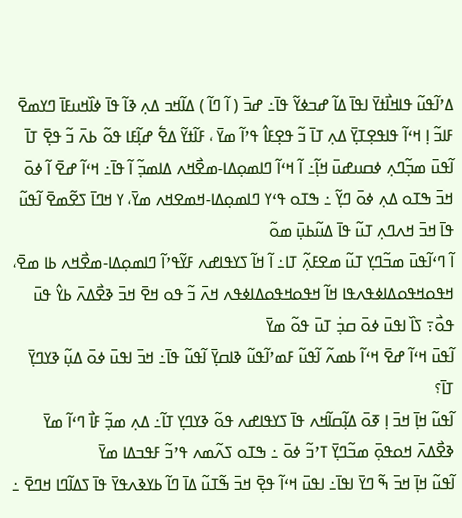ߡߴߊ߬ߟߎ߬ ߟߊߞߊ߯ߙߌ߫ ߊߟߊ߫ ߡߊ߬ ߝߏߦߌ߬ ߟߊ߫߸ ߝߏ߫ ( ߊ߬ ߣߊ߬ ) ߡߊ߬ߞߏ ߡߍ߲ ߢߊ߬ ߟߊ߫ ߦߊ߰ߞߎߓߊ߫ ߣߌߘߐ߫ ߓߊߏ߬ ߊ߲ ߞߵߊ߬ ߟߊߟߐ߲ߠߌ߲߫ ߡߍ߲ ߠߊ߫ ߏ߬ ߟߐ߲ߓߊ߮ ߟߴߊ߬ ߘߌ߫ ، ߓߊ߬ߙߌ߬ ߡߐ߱ ߝߊ߲߬ߓߊ ߟߋ߬ ߕߍ߫ ߏ߬ ߟߐ߲߫ ߠߊ߫
ߊ߬ߟߎ߫ ߘߏ߲߬ߣߍ߲ ߦߛߎߝߎ߫ ߞߊ߲߬߸ ߊ߬ ߞߵߊ߬ ߣߊߘߋ߲ߡߊ-ߘߐ߯ߞߍ ߡߊߘߏ߲߬ ߊ߬ ߟߊ߫߸ ߞߵߊ߬ ߝߐ߫ ߊ߬ ߦߋ߫ ߞߏ߫ ߒߠߋ ߡߍ߲ ߦߋ߫ ߣߌ߲߬ ߸ ߒߠߋ ߟߵߌ ߣߊߘߋ߲ߡߊ-ߞߘߐߞߍ ߘߌ߫، ߌ ߞߣߊ߫ ߖߐ߬ߘߐ߫ ߊ߬ߟߎ߬ ߟߊ߫ ߞߏ߫ ߞߍߣߍ߲ ߠߎ߬ ߟߊ߫ ߡߎ߬ߕߎ߲߫ ߘߋ߬
ߊ߬ ߣߵߊ߬ߟߎ߫ ߘߏ߬ߣߌ߲ ߠߎ߬ ߘߐߓߍ߲߬ ߠߊ߸ ߊ߬ ߞߊ߬ ߖߌߟߊߝߍ ߓߌ߬ߟߴߊ߬ ߣߊߘߋ߲ߡߊ-ߘߐ߯ߞߍ ߕߊ ߘߐ߫، ߞߟߋߞߟߋߡߊߦߟߍߟߊ ߞߊ߬ ߞߟߋߞߟߋߡߊߦߟߍ ߞߍ߫ ߏ߬ ߟߋ ߞߐ߫ ߞߏ߫ ߢߐ߯ߡߍ߫ ߕߌ߮ ߟߎ߫ ߟߋ߯߹ ߖߊ߰ ߊߟߎ߫ ߦߋ߫ ߛߏ߲߭ ߠߎ߫ ߟߋ߬ ߘߌ߫
ߊ߬ߟߎ߫ ߞߵߊ߬ ߝߐ߫ ߞߵߊ߬ ߕߘߍ߬ ߊ߬ߟߎ߬ ߓߘߴߊ߬ߟߎ߬ ߢߊߛߌ߲߫ ߊ߬ߟߎ߬ ߟߊ߫߸ ߞߏ߫ ߊߟߎ߫ ߦߋ߫ ߡߎ߲߬ ߢߌߣߌ߲߫ ߠߊ߫؟
ߊ߬ߟߎ߬ ߞߊ߲߫ ߞߏ߫ ߊ߲ ߧߋ߫ ߡߊ߲߬ߛߊ߬ߞߍ ߟߊ߫ ߖߌߟߊߝߍ ߟߋ߬ ߢߌߣߌ߲ ߠߊ߬߸ ߡߍ߲ ߘߏ߲߬ ߓߊ߯ ߣߵߊ߬ ߘߌ߫ ߢߐ߯ߡߍ߫ ߞߋߟߋ߲߫ ߘߏ߬ߣߌ߲߫ ߠߴߏ߬ ߦߋ߫ ߸ ߒߠߋ ߖߍ߬ߘߍ ߟߴߏ߬ ߓߟߏߡߊ ߘߌ߫
ߊ߬ߟߎ߬ ߞߊ߲߫ ߞߏ߫ ߒ߬ ߣߌ߫ ߊߟߊ߫߸ ߊߟߎ߫ ߞߵߊ߬ ߟߐ߲߫ ߞߏ߫ ߒ߬ߠߎ߬ ߡߊ߫ ߣߊ߬ ߕߌߢߍߟߌ߫ ߟߊ߫ ߖߡߊ߬ߣߊ ߞߣߐ߫ ߸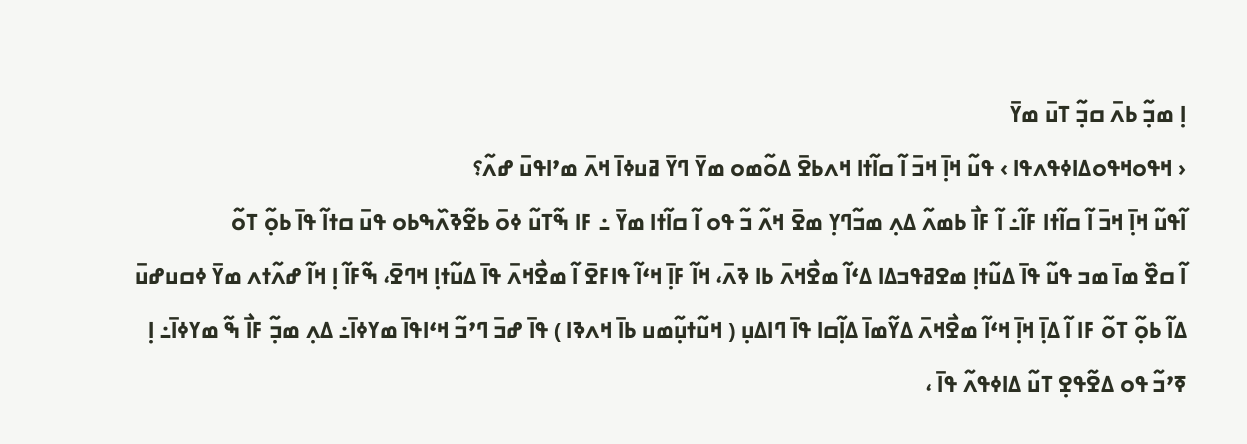ߊ߲ ߘߏ߲߬ ߕߍ߫ ߛߏ߲߬ ߠߎ߫ ߘߌ߫
‹ ߞߟߋߞߟߋߡߊߦߟߍߟߊ › ߟߎ߬ ߞߊ߲߫ ߞߏ߫ ߊ߬ ߛߊ߬ߙߊ ߞߍߕߐ߫ ߡߋ߬ߘߋ ߘߌ߫ ߣߌ߫ ߥߎߦߊ߫ ߞߍ߫ ߘߴߊߟߎ߫ ߝߍ߬؟
ߊ߬ߟߎ߬ ߞߊ߲߫ ߞߏ߫ ߊ߬ ߛߊ߬ߙߊ ߓߊ߬߸ ߊ߬ ߓߊ߯ ߕߘߍ߬ ߡߍ߲ ߘߏ߬ߣߌ߲ ߘߐ߫ ߞߍ߬ ߏ߬ ߟߋ ߊ߬ ߛߊ߬ߙߊ ߘߌ߫ ߸ ߓߊ ߒ߬ߠߎ߬ ߦߋ߫ ߕߐ߬ߢߍ߰ߒߕߋ ߟߎ߫ ߛߙߊ߬ ߟߊ߫ ߕߋ߲߬ ߠߋ߬
ߊ߬ ߛߐ߰ ߘߊ߫ ߘߏ ߟߎ߬ ߟߊ߫ ߡߎ߬ߙߊ߲ ߘߐߥߟߏߡߊ ߡߵߊ߬ ߘߐ߯ߞߍ߫ ߕߊ ߢߍ߫، ߞߊ߬ ߓߊ߲߫ ߞߵߊ߬ ߟߊߓߐ߫ ߊ߬ ߘߐ߯ߞߍ߫ ߟߊ߫ ߡߎ߬ߙߊ߲ ߞߣߐ߫، ߒ߬ߓߊ߬ ߊ߲ ߞߊ߬ ߝߍ߬ߙߍ ߘߌ߫ ߦߛߎߝߎ߫ ߡߊ߬ ߕߋ߲߬ ߠߋ߬ ߓߊ ߊ߬ ߡߊ߲߫ ߞߊ߲߫ ߞߵߊ߬ ߘߐ߯ߞߍ߫ ߡߌ߬ߘߊ߫ ߡߊ߲߬ߛߊ ߟߊ߫ ߣߊߡߎ߲ ( ߞߎ߬ߙߎ߲߬ߘߎ ߕߊ߫ ߞߍߢߊ ) ߟߊ߫ ߝߏ߫ ߣߴߏ߬ ߞߵߊߟߊ߫ ߘߌߦߊ߫߸ ߡߍ߲ ߘߏ߲߬ ߓߊ߯ ߒ߬ ߘߌߦߊ߫߸ ߊ߲ ߧߴߏ߬ ߟߋ ߡߐ߬ߟߐ߲ ߠߎ߬ ߡߊߦߟߍ߬ ߟߊ߫ ،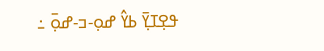ߟߐ߲ߠߌ߲߫ ߕߌ߮ ߝߋ߲-ߏ-ߝߋ߲߫ ߸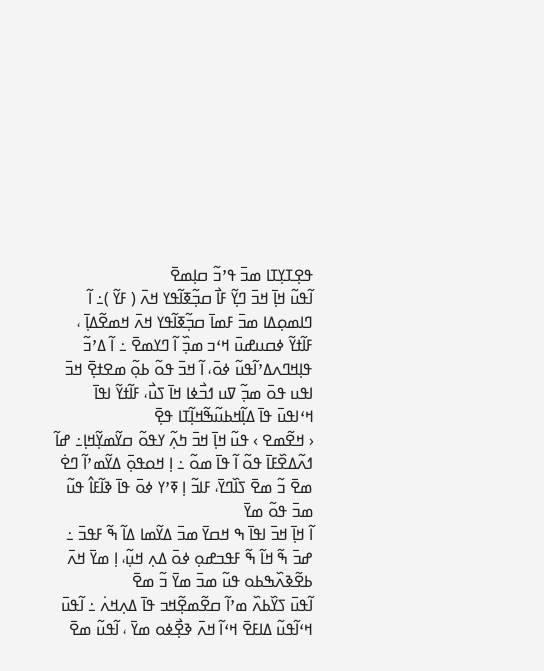ߟߐ߲ߠߌ߲ߠߊ ߘߏ߫ ߟߴߏ߬ ߛߊ߲ߘߐ߫
ߊ߬ߟߎ߬ ߞߊ߲߫ ߞߏ߫ ߣߌ߲߬ ߓߊ߯ ߛߏ߲߬ߧߊ߬ߟߌ ߞߍ߫ ( ߓߌ߬ )߸ ߊ߬ ߣߊߘߋ߲ߡߊ ߘߏ߫ ߓߘߊ߫ ߛߏ߲߬ߧߊ߬ߟߌ ߞߍ߫ ߞߘߐ߬ߡߊ߲߫ ، ߓߊ߬ߙߌ߬ ߦߛߎߝߎ߫ ߞߵߏ ߘߏ߲߰ ߊ߬ ߣߌߘߐ߫ ߸ ߊ߬ ߡߴߏ߬ ߟߊ߲ߞߣߍߡߴߊ߬ߟߎ߬ ߦߋ߫، ߊ߬ ߞߏ߫ ߟߋ߬ ߕߋ߲߬ ߘߐߙߐ߲߫ ߞߏ߫ ߊߟߎ ߟߋ߫ ߘߏ߲߬ ߜߎ ߗߏ߯ߦߊ ߞߊ߫ ߖߎ߯، ߓߊ߬ߙߌ߬ ߊߟߊ߫ ߞߵߊߟߎ߫ ߟߊ߫ ߡߊ߲߬ߞߕߎ߬ߒ߬ߞߊ߲߬ߠߊ ߟߐ߲߫
‹ ߞߐ߬ߘߐ › ߟߎ߬ ߞߊ߲߫ ߞߏ߫ ߤߍ߲߬ ߌߟߋ߬ ߛߌ߬ߘߌ߲߬ߞߊ߲߸ ߝߊ߬ ߗߍ߬ߡߐ߰ߓߊ߫ ߟߋ߬ ߊ߬ ߟߊ߫ ߘߋ߬ ߸ ߊ߲ ߞߋߟߋ߲߫ ߡߌ߬ߘߴߊ߬ ߣߐ߭ ߘߐ߫ ߏ߬ ߘߐ߫ ߖߊ߰ߣߌ߫، ߓߊߏ߬ ߊ߲ ߧߴߌ ߦߋ߫ ߟߊ߫ ߢߊ߬ߓߊ߮ ߟߎ߬ ߘߏ߫ ߟߋ߬ ߘߌ߫
ߊ߬ ߞߊ߲߫ ߞߏ߫ ߊߟߊ߫ ߒ ߞߛߌ߫ ߘߏ߫ ߡߌ߬ߘߊ ߡߊ߬ ߒ߬ ߓߟߏ߫ ߸ ߝߏ߫ ߒ߬ ߞߊ߬ ߒ߬ ߓߟߏߝߋ߲ ߦߋ߫ ߡߍ߲ ߞߎ߲߬، ߊ߲ ߘߌ߫ ߞߍ߫ ߕߐ߬ߢߍ߰ߒߕߋ ߟߎ߬ ߘߏ߫ ߘߌ߫ ߏ߬ ߘߐ߫
ߊ߬ߟߎ߫ ߖߌ߰ߕߍ߰ ߘߴߊ߬ ߛߐ߬ߘߐ߲߬ߞߏ ߟߊ߫ ߡߍ߲ߞߍ߭ ߸ ߊ߬ߟߎ߫ ߞߵߊ߬ߟߎ߬ ߡߊߓߐ߫ ߞߵߊ߬ ߞߍ߫ ߢߐ߲߯ߦߋ ߘߌ߫ ، ߊ߬ߟߎ߬ ߘߐ߫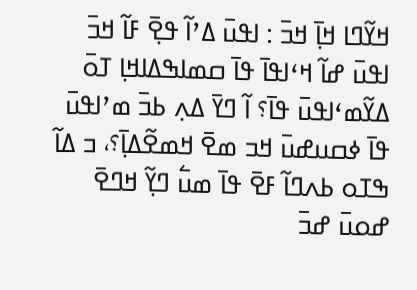ߞߌ߬ߣߊ ߞߊ߲߫ ߞߏ߫ : ߊߟߎ߫ ߡߴߊ߬ ߟߐ߲߫ ߓߊ߬ ߞߏ߫ ߊߟߎ߫ ߝߊ߬ ߞߵߊߟߊ߫ ߟߊ߫ ߛߘߊߒߡߊߞߊ߲ ߠߋ߫ ߡߌ߬ߘߵߊߟߎ߫ ߟߊ߫؟ ߊ߬ ߣߌ߫ ߡߍ߲ ߕߏ߫ ߘߴߊߟߎ߫ ߟߊ߫ ߦߛߎߝߎ߫ ߞߏ ߘߐ߫ ߞߘߐ߬ߡߊ߲߫؟، ߏ ߡߊ߬ ߒߠߋ ߕߍߣߊ߬ ߓߐ߫ ߟߊ߫ ߘߎ߱ ߣߌ߲߬ ߞߣߐ߫ ߝߋߎ߫ ߝߏ߫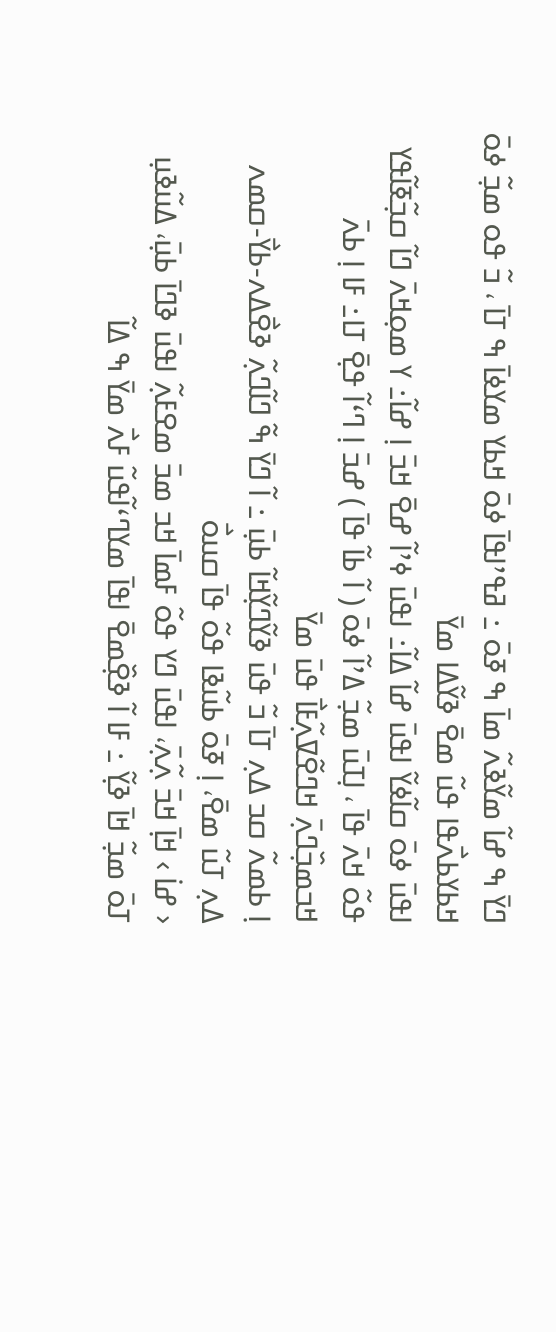ߣߌ߫ ߒ ߝߊ߬ ߘߌ߬ߢߍ߬ ߘߊ߫ ߒ ߧߋ߫ ߸ ߥߟߴߊߟߊ߫ ߦߋ߫ ߞߕߌ ߘߌߦߊ߫ ߒ ߠߊ߫ ، ߏ߬ ߟߋ ߘߏ߲߬ ߦߋ߫ ߞߕߌߕߍ߯ߟߊ ߟߎ߬ ߘߐ߫ ߢߌ߬ߡߊ ߘߌ߫
ߊߟߎ߫ ߦߋ߫ ߛߊ߬ߦߌ߬ ߊߟߎ߫ ߝߊ߬ ߡߊ߬߸ ߊߟߎ߫ ߦߴߊ߬ ߝߐ߫ ߞߏ߫ ߊ߲ ߝߊ߬߸ ߌ ߘߋ߲ߞߍ߫ ߣߊ߬ ߛߏ߲߬ߧߊ߬ߟߌ ߟߋ߬ ߞߍ߫ ߟߊ߫ ، ߊ߲ߠߎ߫ ߘߏ߲߬ ߡߴߊ߬ ߦߋ߫ ( ߊ߬ ߕߊ߬ ߟߊ߫ ) ߝߏ߫ ߊ߲ ߣߵߊ߬ ߟߐ߲߫ ߠߊ߸ ߓߊ ߊ߲ ߕߍ߫ ߞߏߘߏ߲߰ߣߍ߲߫ ߞߣߐ߬ߜߍ߲߬ߓߊ߯ ߟߎ߫ ߘߌ߫
ߊ߲ ߕߘߍ߬ ߛߏ ߡߍ߲ ߠߊ߫ ߏ߬ ߟߎ߫ ߢߌ߬ߣߌ߲߬ߞߊ߬ ߕߎ߲߫ ߸ ߊ߬ ߣߌ߫ ߒ߬ ߣߊ߬ߣߍ߲߬ ߢߐ߯ߡߍ-ߕߌ߯-ߛߘߍ ߡߍ߲ ߠߎ߬ ߘߐ߫، ߊ߲ ߧߋ߫ ߕߎ߬ߢߊ ߟߋ߬ ߟߊ߫ ߛߎߋ߯
‹ ߝߊ߭ › ߞߊ߲߫ ߞߏ߫ ߍ߲߬ߍ߲߫، ߊߟߎ߫ ߣߌ ߟߋ߬ ߓߘߊ߫ ߞߏ ߘߏ߫ ߘߐߓߍ߲߬ ߊߟߎ߫ ߢߣߊ߫ ߕߎ߲߫، ߡߎ߬ߢߎ߲ ߠߋ߫ ߘߏ߲߬ ߞߊ߫ ߢߌ߲߬ ߸ ߓߊ ߊ߬ ߢߐ߲߰ߘߐ߫ ߊߟߊ߫ ߘߌߣߵߊ߬ߟߎ߬ ߓߍ߯ ߘߌ߫ ߒ ߡߊ߬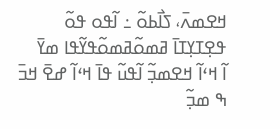ߞߐߘߍ߫، ߖߊ߯ߕߋ߬ ߸ ߊ߬ߟߋ ߟߋ߬ ߟߐ߲ߠߌ߲ߠߊ߫ ߥߘߋ߬ߥߘߋ߬ߟߌ߬ߟߊ ߘߌ߫
ߊ߬ ߞߵߊ߬ ߞߐߘߏ߲߬ ߊ߬ߟߎ߬ ߟߊ߫ ߞߵߊ߬ ߝߐ߫ ߞߏ߫ ߒ ߘߏ߲߬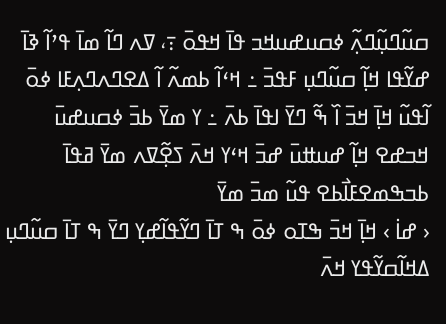ߛߎ߬ߣߎ߲߬ߣߍ߲߬ ߦߛߎߝߎߞߏ ߟߊ߫ ߞߟߋ߫ ߹، ߜߍ ߣߊ߬ ߘߊ߫ ߟߴߊ߬ ߢߊ߫ ߝߌ߬ߟߊ ߞߊ߲߬ ߛߎ߬ߣߎ߲ ߓߟߏ߫ ߸ ߞߵߊ߬ ߕߘߍ߬ ߊ߬ ߡߐߣߍߣߍ߲ߓߊ ߦߋ߫
ߊ߬ߟߎ߬ ߞߊ߲߫ ߞߏ߫ ߊ߰ ߒ߬ ߣߌ߫ ߊߟߊ߫ ߕߍ߫ ߸ ߌ ߘߌ߫ ߕߏ߫ ߦߛߎߝߎ߫ ߞߏߝߐ ߞߊ߲߬ ߝߎߚߎ߫ ߝߏ߫ ߞߵߌ ߞߍ߫ ߖߐ߲߬ߜߍ ߘߌ߫ ߥߟߊ߫ ߕߏߒߘߐߓߊ߯ߕߐ ߟߎ߬ ߘߏ߫ ߘߌ߫
‹ ߝߊ߭ › ߞߊ߲߫ ߞߏ߫ ߒߠߋ ߦߋ߫ ߒ ߠߊ߫ ߣߌ߬ߟߊ߬ߝߌ߲ ߣߌ߫ ߒ ߠߊ߫ ߛߎ߬ߣߎ߲ ߡߞߊ߬ߛߌ߬ߟߌ ߞߍ߫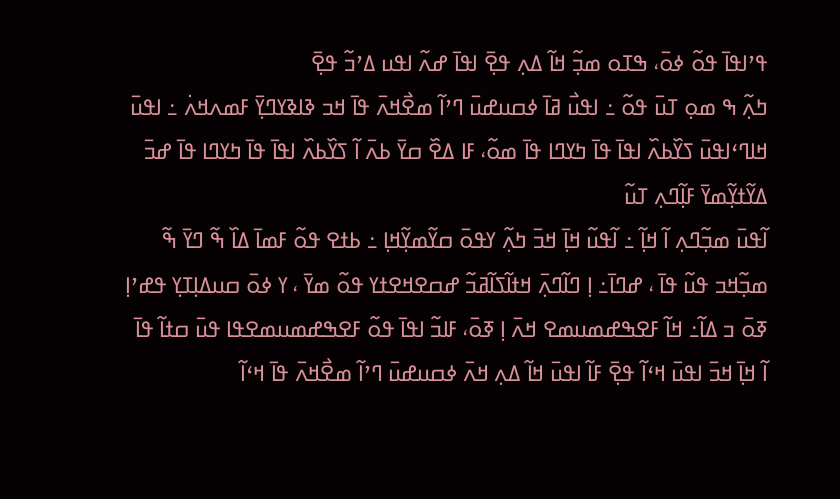ߟߴߊߟߊ߫ ߟߋ߬ ߦߋ߫، ߒߠߋ ߘߏ߲߬ ߞߊ߬ ߡߍ߲ ߟߐ߲߫ ߊߟߊ߫ ߝߍ߬ ߊߟߎ ߡߴߏ߬ ߟߐ߲߫
ߤߍ߲߬ ߒ ߘߋ߲ ߠߎ߫ ߟߋ߬ ߸ ߊߟߎ߯ ߥߊ߫ ߦߛߎߝߎ߫ ߣߴߊ߬ ߘߐ߯ߞߍ߫ ߟߊ߫ ߞߏ ߢߊߢߌߣߌ߲߫ ߓߘߍߞߍ߭ ߸ ߊߟߎ߫ ߞߊߣߵߊߟߎ߫ ߖߌ߰ߕߍ߰ ߊߟߊ߫ ߟߊ߫ ߤߌߣߊ ߟߊ߫ ߘߋ߬، ߓߊ ߡߐ߰ ߛߌ߫ ߕߍ߫ ߊ߬ ߖߌ߰ߕߍ߰ ߊߟߊ߫ ߟߊ߫ ߤߌߣߊ ߟߊ߫ ߝߏ߫ ߡߌ߬ߙߌ߲߬ߘߌ߫ ߓߊ߲߬ߣߍ߲ ߠߎ߬
ߊ߬ߟߎ߫ ߘߏ߲߬ߣߍ߲ ߊ߬ ߞߊ߲߬ ߸ ߊ߬ߟߎ߬ ߞߊ߲߫ ߞߏ߫ ߤߍ߲߬ ߌߟߋ߫ ߛߌ߬ߘߌ߲߬ߞߊ߲ ߸ ߕߙߐ ߟߋ߬ ߓߘߊ߫ ߡߊ߰ ߒ߬ ߣߌ߫ ߒ߬ ߘߏ߲߬ߞߏ ߟߎ߬ ߟߊ߫ ، ߝߣߊ߫߸ ߊ߲ ߣߊ߬ߣߍ߲߫ ߞߙߊ߬ߖߊ߬ߥߏ߬ ߝߛߐߞߐߙߌ ߟߋ߬ ߘߌ߫ ، ߌ ߦߋ߫ ߛߎߡߊ߲ߠߌ߲ ߟߝߴߊ߲ ߧߋ߫ ߏ ߡߊ߬߸ ߞߊ߬ ߓߐߒߝߘߎߘߐ ߞߍ߫ ߊ߲ ߧߋ߫، ߓߊߏ߬ ߊߟߊ߫ ߟߋ߬ ߓߐߒߝߘߎߘߐߟߊ ߟߎ߫ ߛߙߊ߬ ߟߊ߫
ߊ߬ ߞߊ߲߫ ߞߏ߫ ߊߟߎ߫ ߞߵߊ߬ ߟߐ߲߫ ߓߊ߬ ߊߟߎ߫ ߞߊ߬ ߡߍ߲ ߞߍ߫ ߦߛߎߝߎ߫ ߣߴߊ߬ ߘߐ߯ߞߍ߫ ߟߊ߫ ߞߵߊ߬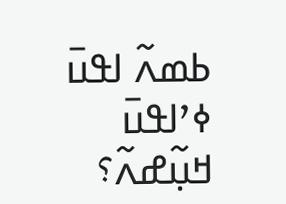ߕߘߍ߬ ߊߟߎ߫ ߦߴߊߟߎ߫ ߞߎ߲߬ߝߍ߬؟